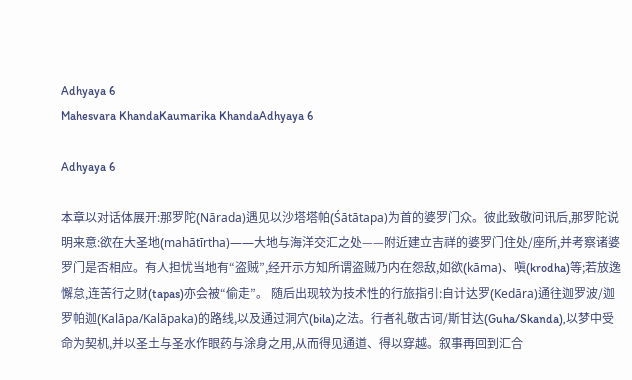Adhyaya 6
Mahesvara KhandaKaumarika KhandaAdhyaya 6

Adhyaya 6

本章以对话体展开:那罗陀(Nārada)遇见以沙塔塔帕(Śātātapa)为首的婆罗门众。彼此致敬问讯后,那罗陀说明来意:欲在大圣地(mahātīrtha)——大地与海洋交汇之处——附近建立吉祥的婆罗门住处/座所,并考察诸婆罗门是否相应。有人担忧当地有“盗贼”,经开示方知所谓盗贼乃内在怨敌,如欲(kāma)、嗔(krodha)等;若放逸懈怠,连苦行之财(tapas)亦会被“偷走”。 随后出现较为技术性的行旅指引:自计达罗(Kedāra)通往迦罗波/迦罗帕迦(Kalāpa/Kalāpaka)的路线,以及通过洞穴(bila)之法。行者礼敬古诃/斯甘达(Guha/Skanda),以梦中受命为契机,并以圣土与圣水作眼药与涂身之用,从而得见通道、得以穿越。叙事再回到汇合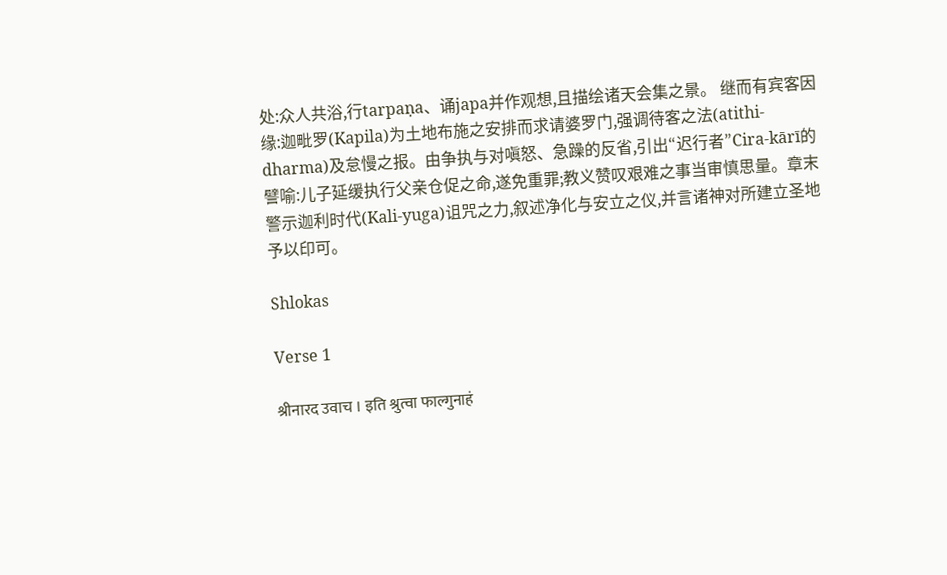处:众人共浴,行tarpaṇa、诵japa并作观想,且描绘诸天会集之景。 继而有宾客因缘:迦毗罗(Kapila)为土地布施之安排而求请婆罗门,强调待客之法(atithi-dharma)及怠慢之报。由争执与对嗔怒、急躁的反省,引出“迟行者”Cira-kārī的譬喻:儿子延缓执行父亲仓促之命,遂免重罪;教义赞叹艰难之事当审慎思量。章末警示迦利时代(Kali-yuga)诅咒之力,叙述净化与安立之仪,并言诸神对所建立圣地予以印可。

Shlokas

Verse 1

श्रीनारद उवाच । इति श्रुत्वा फाल्गुनाहं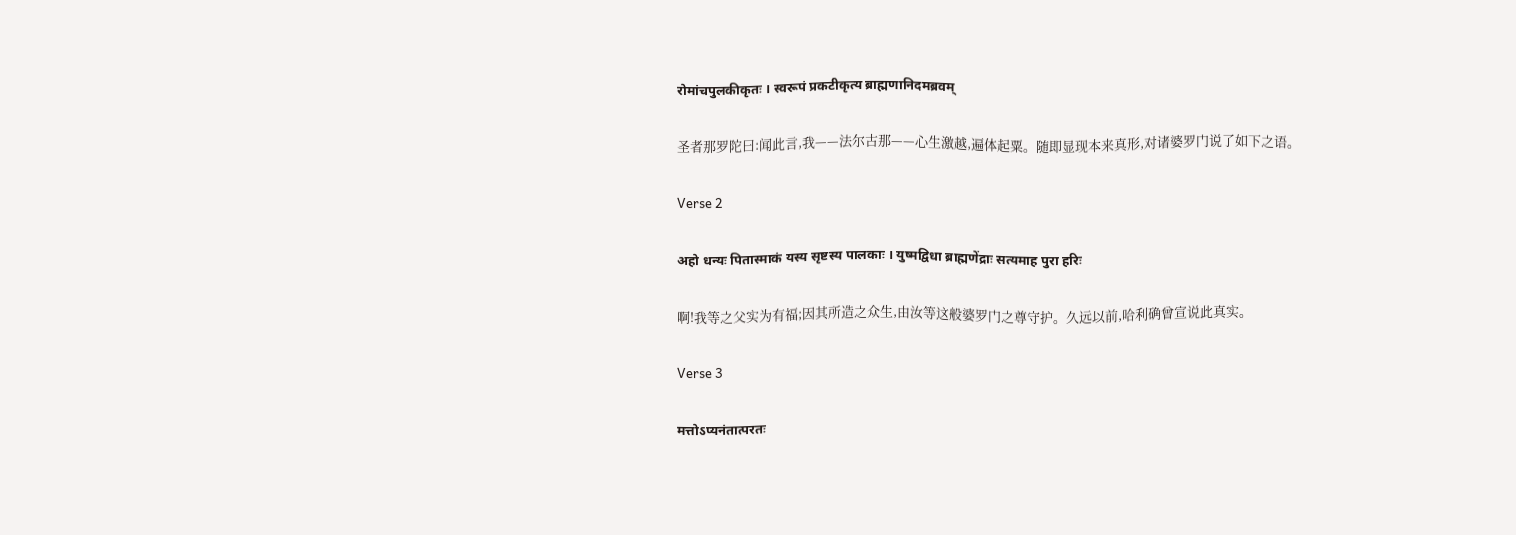रोमांचपुलकीकृतः । स्वरूपं प्रकटीकृत्य ब्राह्मणानिदमब्रवम्

圣者那罗陀曰:闻此言,我——法尔古那——心生激越,遍体起粟。随即显现本来真形,对诸婆罗门说了如下之语。

Verse 2

अहो धन्यः पितास्माकं यस्य सृष्टस्य पालकाः । युष्मद्विधा ब्राह्मणेंद्राः सत्यमाह पुरा हरिः

啊!我等之父实为有福;因其所造之众生,由汝等这般婆罗门之尊守护。久远以前,哈利确曾宣说此真实。

Verse 3

मत्तोऽप्यनंतात्परतः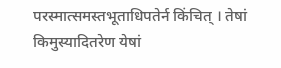परस्मात्समस्तभूताधिपतेर्न किंचित् । तेषां किमुस्यादितरेण येषां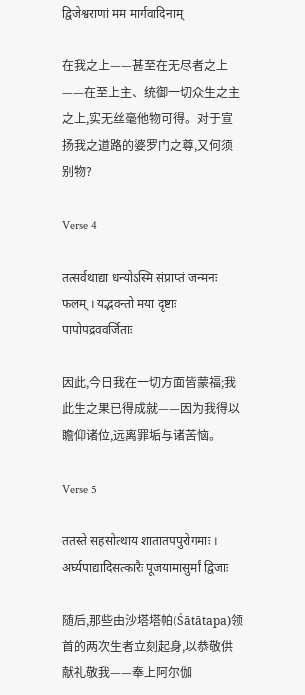द्विजेश्वराणां मम मार्गवादिनाम्

在我之上——甚至在无尽者之上——在至上主、统御一切众生之主之上,实无丝毫他物可得。对于宣扬我之道路的婆罗门之尊,又何须别物?

Verse 4

तत्सर्वथाद्या धन्योऽस्मि संप्राप्तं जन्मनः फलम् । यद्भवन्तो मया दृष्टाः पापोपद्रववर्जिताः

因此,今日我在一切方面皆蒙福;我此生之果已得成就——因为我得以瞻仰诸位,远离罪垢与诸苦恼。

Verse 5

ततस्ते सहसोत्थाय शातातपपुरोगमाः । अर्घ्यपाद्यादिसत्कारैः पूजयामासुर्मां द्विजाः

随后,那些由沙塔塔帕(Śātātapa)领首的两次生者立刻起身,以恭敬供献礼敬我——奉上阿尔伽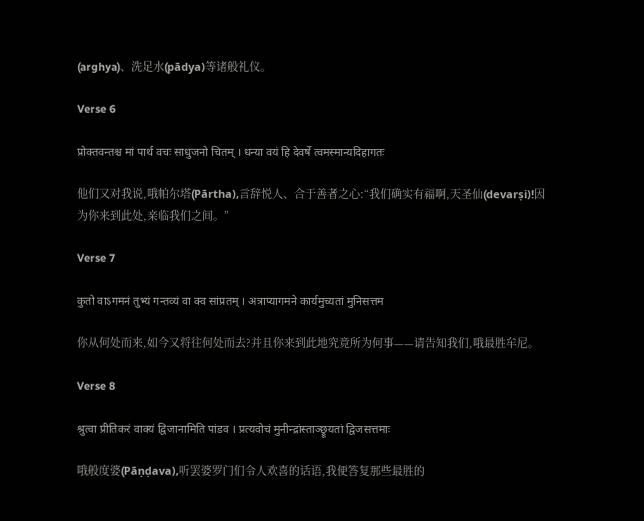(arghya)、洗足水(pādya)等诸般礼仪。

Verse 6

प्रोक्तवन्तश्च मां पार्थ वचः साधुजनो चितम् । धन्या वयं हि देवर्षे त्वमस्मान्यदिहागतः

他们又对我说,哦帕尔塔(Pārtha),言辞悦人、合于善者之心:“我们确实有福啊,天圣仙(devarṣi)!因为你来到此处,亲临我们之间。”

Verse 7

कुतो वाऽगमनं तुभ्यं गन्तव्यं वा क्व सांप्रतम् । अत्राप्यागमने कार्यमुच्यतां मुनिसत्तम

你从何处而来,如今又将往何处而去?并且你来到此地究竟所为何事——请告知我们,哦最胜牟尼。

Verse 8

श्रुत्वा प्रीतिकरं वाक्यं द्विजानामिति पांडव । प्रत्यवोचं मुनीन्द्रांस्ताञ्छ्रूयतां द्विजसत्तमाः

哦般度婆(Pāṇḍava),听罢婆罗门们令人欢喜的话语,我便答复那些最胜的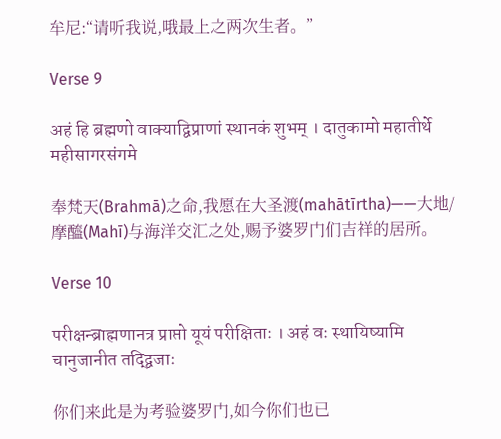牟尼:“请听我说,哦最上之两次生者。”

Verse 9

अहं हि ब्रह्मणो वाक्याद्विप्राणां स्थानकं शुभम् । दातुकामो महातीर्थे महीसागरसंगमे

奉梵天(Brahmā)之命,我愿在大圣渡(mahātīrtha)——大地/摩醯(Mahī)与海洋交汇之处,赐予婆罗门们吉祥的居所。

Verse 10

परीक्षन्ब्राह्मणानत्र प्राप्तो यूयं परीक्षिताः । अहं वः स्थायिष्यामि चानुजानीत तद्द्विजाः

你们来此是为考验婆罗门,如今你们也已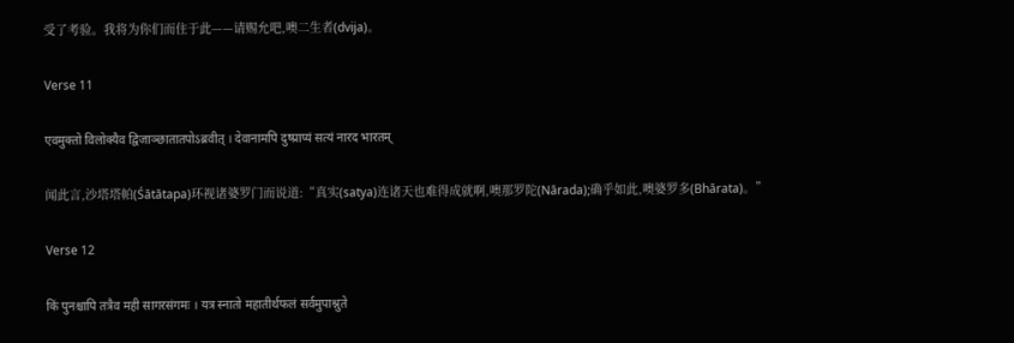受了考验。我将为你们而住于此——请赐允吧,噢二生者(dvija)。

Verse 11

एवमुक्तो विलोक्यैव द्विजाञ्छातातपोऽब्रवीत् । देवानामपि दुष्प्राप्यं सत्यं नारद भारतम्

闻此言,沙塔塔帕(Śātātapa)环视诸婆罗门而说道:“真实(satya)连诸天也难得成就啊,噢那罗陀(Nārada);确乎如此,噢婆罗多(Bhārata)。”

Verse 12

किं पुनश्चापि तत्रैव मही सागरसंगमः । यत्र स्नातो महातीर्थफलं सर्वमुपाश्नुते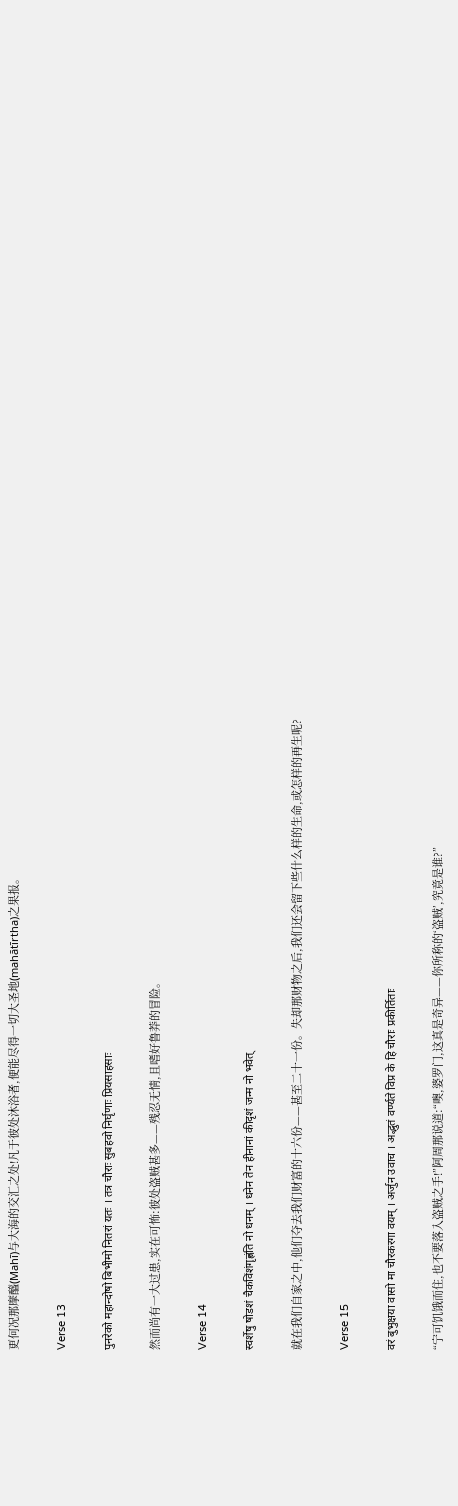更何况那摩醯(Mahī)与大海的交汇之处!凡于彼处沐浴者,便能尽得一切大圣地(mahātīrtha)之果报。

Verse 13

पुनरेको महान्दोषो बिभीमो नितरां यतः । तत्र चौराः सुबहवो निर्घृणाः प्रियसाहसाः

然而尚有一大过患,实在可怖:彼处盗贼甚多——残忍无情,且嗜好鲁莽的冒险。

Verse 14

स्वर्शेषु षोडशं चैकविंशंगृह्णंति नो धनम् । धनेन तेन हीनानां कीदृशं जन्म नो भवेत्

就在我们自家之中,他们夺去我们财富的十六份——甚至二十一份。失却那财物之后,我们还会留下些什么样的生命,或怎样的再生呢?

Verse 15

वरं बुभुक्षया वासो मा चौरकरगा वयम् । अर्जुन उवाच । अद्भुतं वर्ण्यते विप्र के हि चौराः प्रकीर्तिताः

“宁可饥饿而住,也不要落入盗贼之手!”阿周那说道:“噢,婆罗门,这真是奇异——你所称的‘盗贼’,究竟是谁?”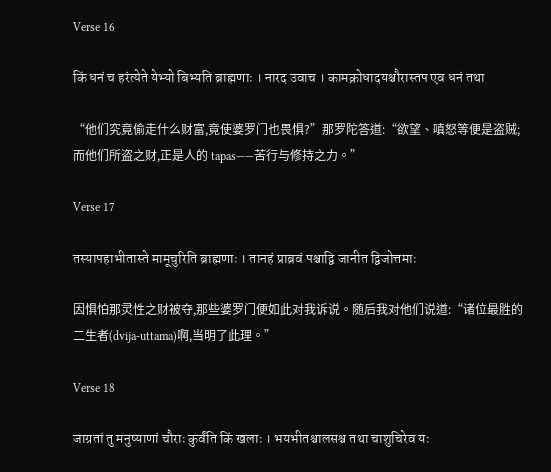Verse 16

किं धनं च हरंत्येते येभ्यो बिभ्यति ब्राह्मणाः । नारद उवाच । कामक्रोधादयश्चौरास्तप एव धनं तथा

“他们究竟偷走什么财富,竟使婆罗门也畏惧?”那罗陀答道:“欲望、嗔怒等便是盗贼;而他们所盗之财,正是人的 tapas——苦行与修持之力。”

Verse 17

तस्यापहाभीतास्ते मामूचुरिति ब्राह्मणाः । तानहं प्राब्रवं पश्चाद्वि जानीत द्विजोत्तमाः

因惧怕那灵性之财被夺,那些婆罗门便如此对我诉说。随后我对他们说道:“诸位最胜的二生者(dvija-uttama)啊,当明了此理。”

Verse 18

जाग्रतां तु मनुष्याणां चौराः कुर्वंति किं खलाः । भयभीतश्चालसश्च तथा चाशुचिरेव यः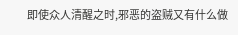即使众人清醒之时,邪恶的盗贼又有什么做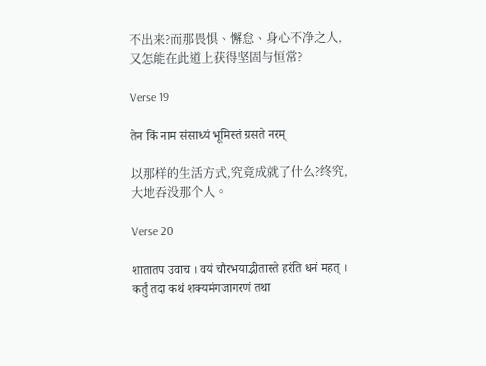不出来?而那畏惧、懈怠、身心不净之人,又怎能在此道上获得坚固与恒常?

Verse 19

तेन किं नाम संसाध्यं भूमिस्तं ग्रसते नरम्

以那样的生活方式,究竟成就了什么?终究,大地吞没那个人。

Verse 20

शातातप उवाच । वयं चौरभयाद्भीतास्ते हरंति धनं महत् । कर्तुं तदा कथं शक्यमंगजागरणं तथा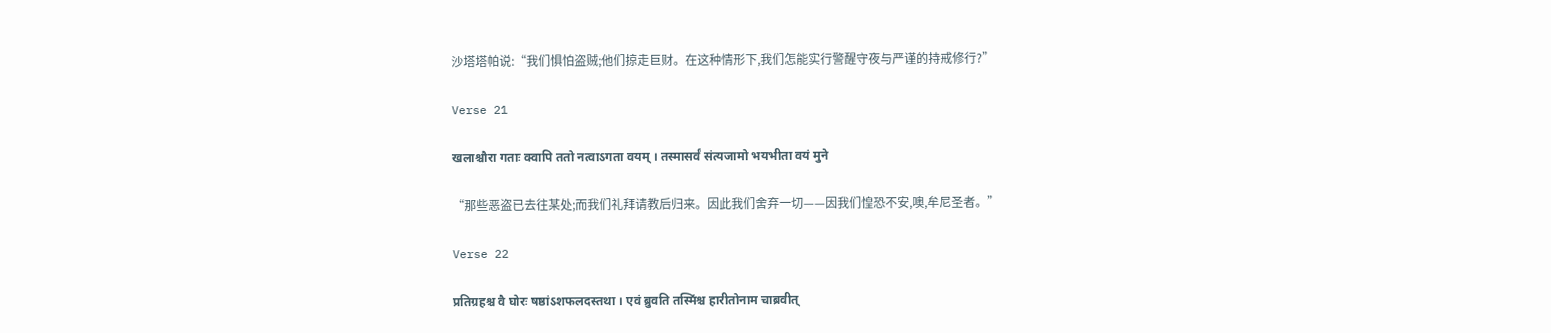沙塔塔帕说:“我们惧怕盗贼;他们掠走巨财。在这种情形下,我们怎能实行警醒守夜与严谨的持戒修行?”

Verse 21

खलाश्चौरा गताः क्वापि ततो नत्वाऽगता वयम् । तस्मासर्वं संत्यजामो भयभीता वयं मुने

“那些恶盗已去往某处;而我们礼拜请教后归来。因此我们舍弃一切——因我们惶恐不安,噢,牟尼圣者。”

Verse 22

प्रतिग्रहश्च वै घोरः षष्ठांऽशफलदस्तथा । एवं ब्रुवति तस्मिंश्च हारीतोनाम चाब्रवीत्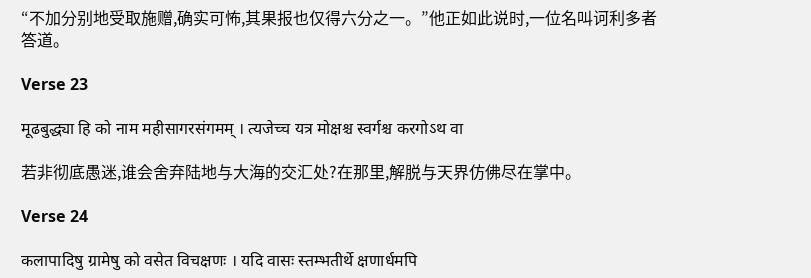“不加分别地受取施赠,确实可怖,其果报也仅得六分之一。”他正如此说时,一位名叫诃利多者答道。

Verse 23

मूढबुद्ध्या हि को नाम महीसागरसंगमम् । त्यजेच्च यत्र मोक्षश्च स्वर्गश्च करगोऽथ वा

若非彻底愚迷,谁会舍弃陆地与大海的交汇处?在那里,解脱与天界仿佛尽在掌中。

Verse 24

कलापादिषु ग्रामेषु को वसेत विचक्षणः । यदि वासः स्तम्भतीर्थे क्षणार्धमपि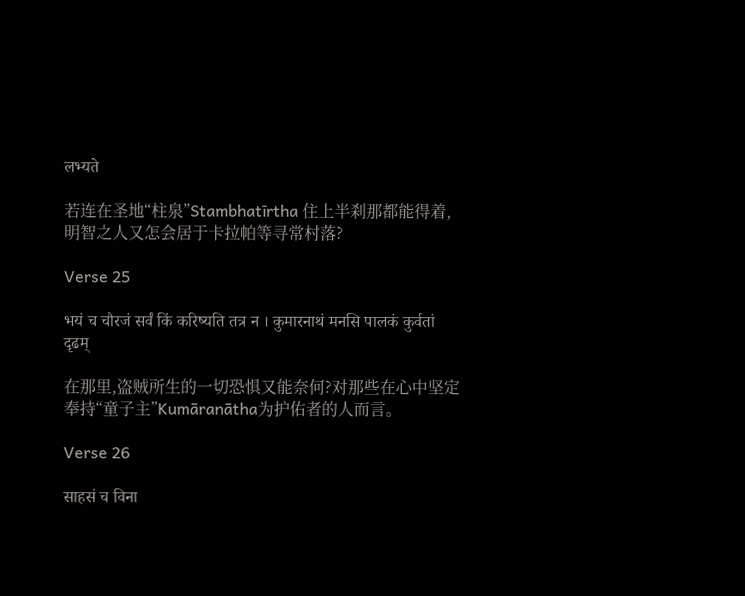लभ्यते

若连在圣地“柱泉”Stambhatīrtha 住上半刹那都能得着,明智之人又怎会居于卡拉帕等寻常村落?

Verse 25

भयं च चौरजं सर्वं किं करिष्यति तत्र न । कुमारनाथं मनसि पालकं कुर्वतां दृढम्

在那里,盗贼所生的一切恐惧又能奈何?对那些在心中坚定奉持“童子主”Kumāranātha为护佑者的人而言。

Verse 26

साहसं च विना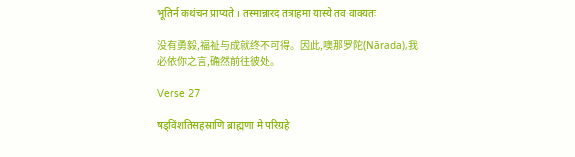भूतिर्न कथंचन प्राप्यते । तस्मान्नारद तत्राहमा यास्ये तव वाक्यतः

没有勇毅,福祉与成就终不可得。因此,噢那罗陀(Nārada),我必依你之言,确然前往彼处。

Verse 27

षड्विंशतिसहस्राणि ब्राह्मणा मे परिग्रहे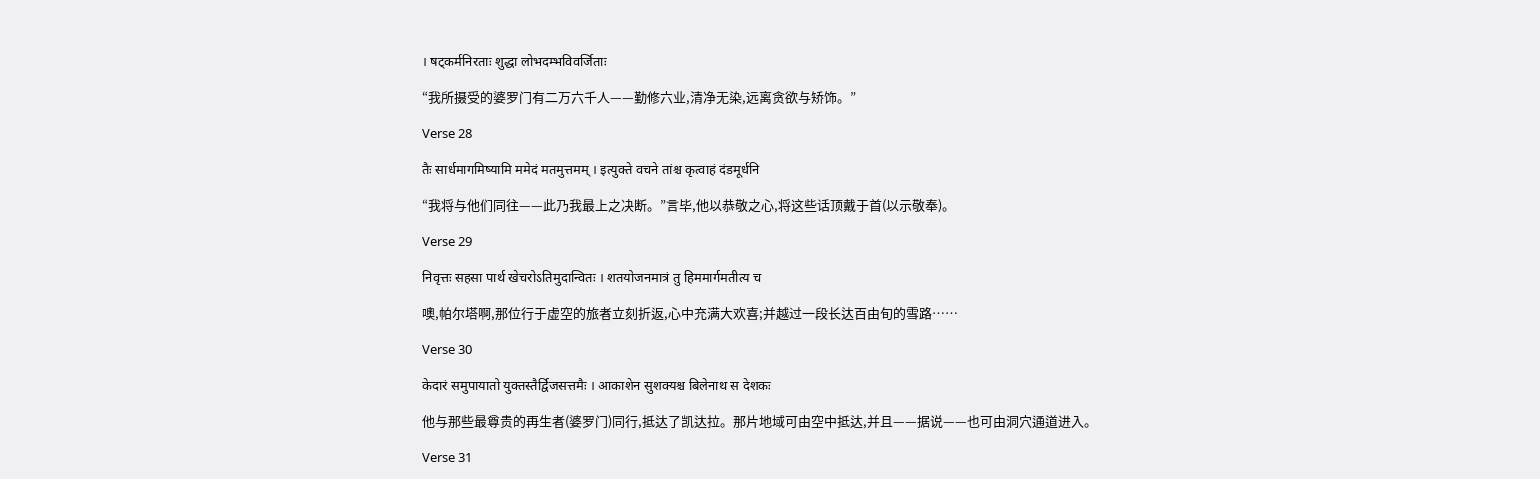। षट्कर्मनिरताः शुद्धा लोभदम्भविवर्जिताः

“我所摄受的婆罗门有二万六千人——勤修六业,清净无染,远离贪欲与矫饰。”

Verse 28

तैः सार्धमागमिष्यामि ममेदं मतमुत्तमम् । इत्युक्ते वचने तांश्च कृत्वाहं दंडमूर्धनि

“我将与他们同往——此乃我最上之决断。”言毕,他以恭敬之心,将这些话顶戴于首(以示敬奉)。

Verse 29

निवृत्तः सहसा पार्थ खेचरोऽतिमुदान्वितः । शतयोजनमात्रं तु हिममार्गमतीत्य च

噢,帕尔塔啊,那位行于虚空的旅者立刻折返,心中充满大欢喜;并越过一段长达百由旬的雪路……

Verse 30

केदारं समुपायातो युक्तस्तैर्द्विजसत्तमैः । आकाशेन सुशक्यश्च बिलेनाथ स देशकः

他与那些最尊贵的再生者(婆罗门)同行,抵达了凯达拉。那片地域可由空中抵达,并且——据说——也可由洞穴通道进入。

Verse 31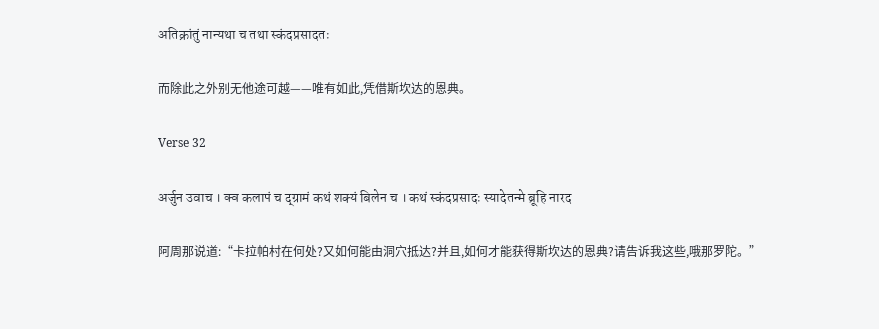अतिक्रांतुं नान्यथा च तथा स्कंदप्रसादतः

而除此之外别无他途可越——唯有如此,凭借斯坎达的恩典。

Verse 32

अर्जुन उवाच । क्व कलापं च द्ग्रामं कथं शक्यं बिलेन च । कथं स्कंदप्रसादः स्यादेतन्मे ब्रूहि नारद

阿周那说道:“卡拉帕村在何处?又如何能由洞穴抵达?并且,如何才能获得斯坎达的恩典?请告诉我这些,哦那罗陀。”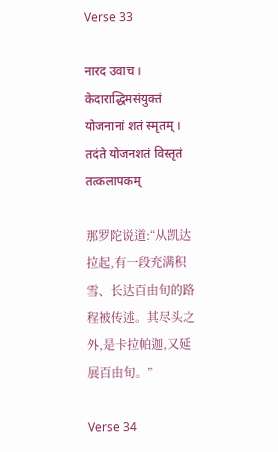Verse 33

नारद उवाच । केदाराद्धिमसंयुक्तं योजनानां शतं स्मृतम् । तदंते योजनशतं विस्तृतं तत्कलापकम्

那罗陀说道:“从凯达拉起,有一段充满积雪、长达百由旬的路程被传述。其尽头之外,是卡拉帕迦,又延展百由旬。”

Verse 34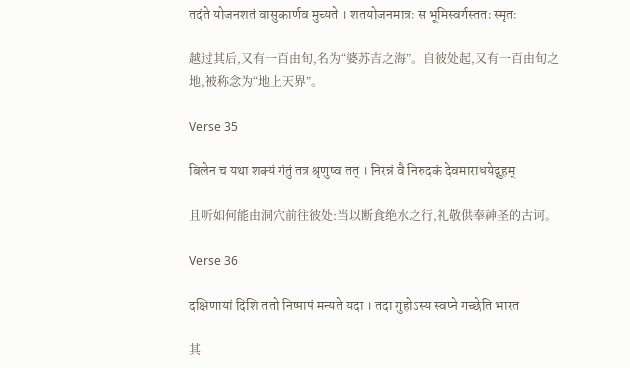तदंते योजनशतं वासुकार्णव मुच्यते । शतयोजनमात्रः स भूमिस्वर्गस्ततः स्मृतः

越过其后,又有一百由旬,名为“婆苏吉之海”。自彼处起,又有一百由旬之地,被称念为“地上天界”。

Verse 35

बिलेन च यथा शक्यं गंतुं तत्र श्रृणुष्व तत् । निरन्नं वै निरुदकं देवमाराधयेद्गुहम्

且听如何能由洞穴前往彼处:当以断食绝水之行,礼敬供奉神圣的古诃。

Verse 36

दक्षिणायां दिशि ततो निष्पापं मन्यते यदा । तदा गुहोऽस्य स्वप्ने गच्छेति भारत

其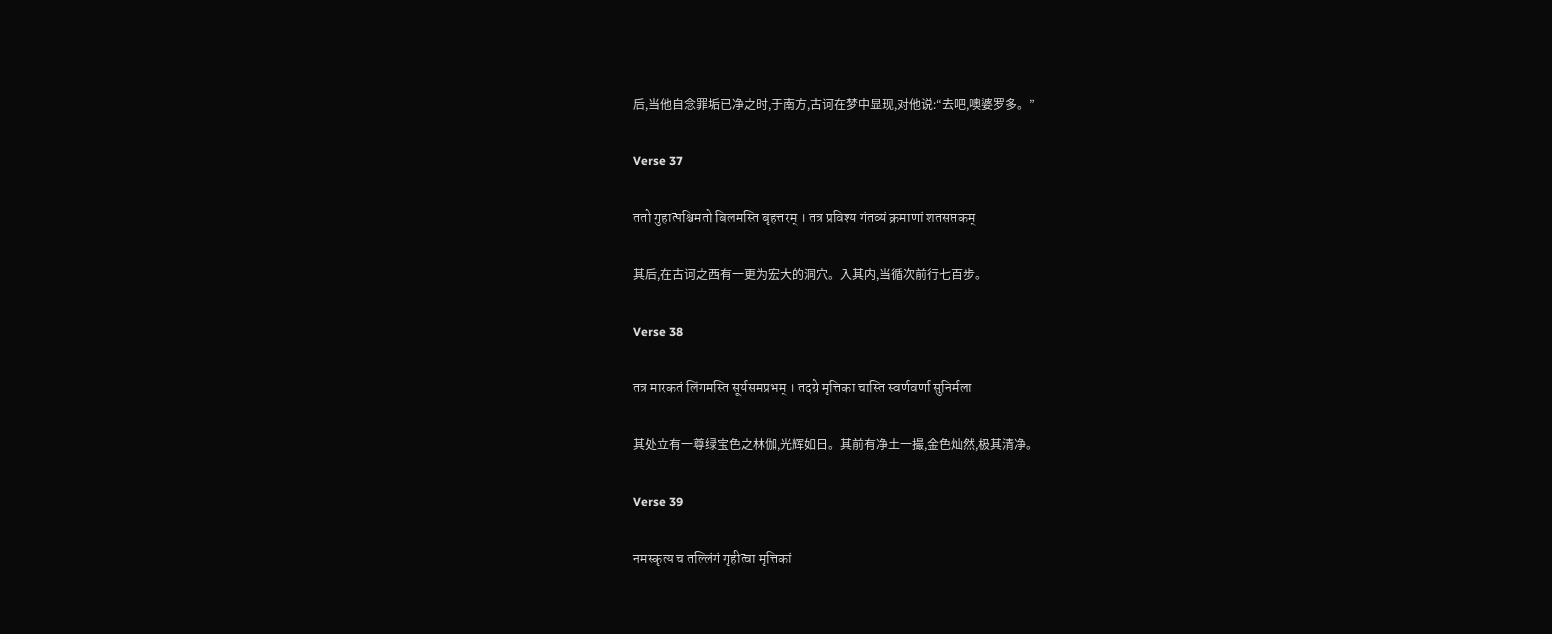后,当他自念罪垢已净之时,于南方,古诃在梦中显现,对他说:“去吧,噢婆罗多。”

Verse 37

ततो गुहात्पश्चिमतो बिलमस्ति बृहत्तरम् । तत्र प्रविश्य गंतव्यं क्रमाणां शतसप्तकम्

其后,在古诃之西有一更为宏大的洞穴。入其内,当循次前行七百步。

Verse 38

तत्र मारकतं लिंगमस्ति सूर्यसमप्रभम् । तदग्रे मृत्तिका चास्ति स्वर्णवर्णा सुनिर्मला

其处立有一尊绿宝色之林伽,光辉如日。其前有净土一撮,金色灿然,极其清净。

Verse 39

नमस्कृत्य च तल्लिंगं गृहीत्वा मृत्तिकां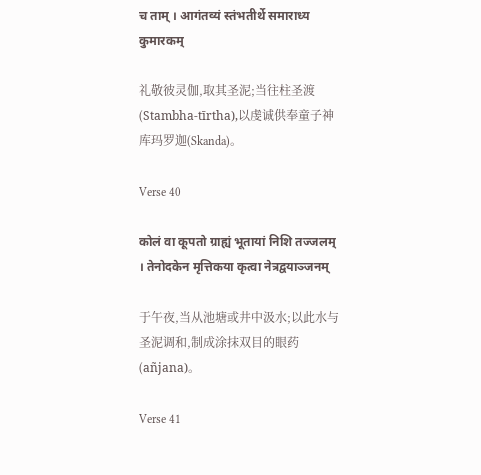च ताम् । आगंतव्यं स्तंभतीर्थे समाराध्य कुमारकम्

礼敬彼灵伽,取其圣泥;当往柱圣渡(Stambha-tīrtha),以虔诚供奉童子神库玛罗迦(Skanda)。

Verse 40

कोलं वा कूपतो ग्राह्यं भूतायां निशि तज्जलम् । तेनोदकेन मृत्तिकया कृत्वा नेत्रद्वयाञ्जनम्

于午夜,当从池塘或井中汲水;以此水与圣泥调和,制成涂抹双目的眼药(añjana)。

Verse 41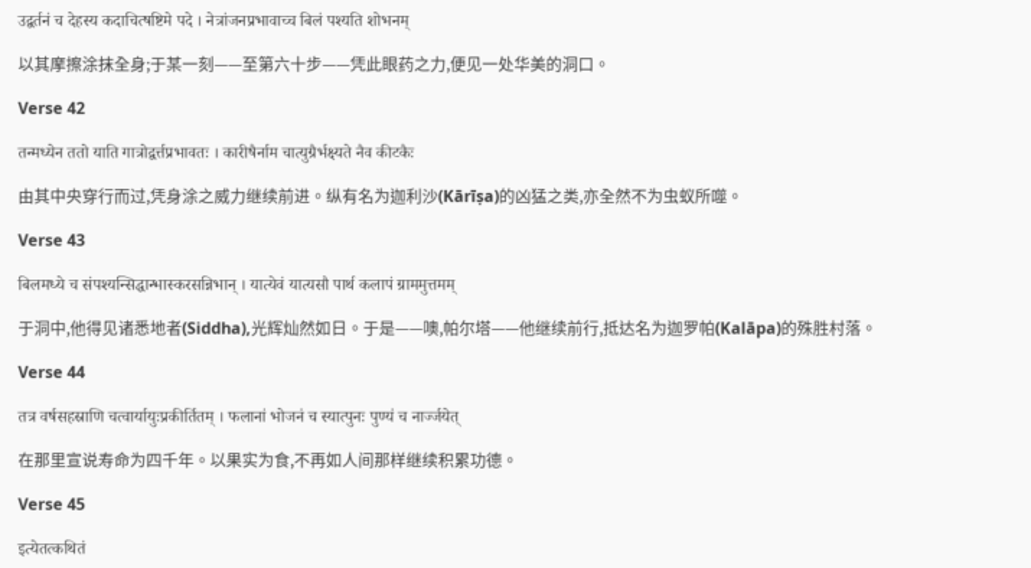उद्वर्तनं च देहस्य कदाचित्षष्टिमे पदे । नेत्रांजनप्रभावाच्च बिलं पश्यति शोभनम्

以其摩擦涂抹全身;于某一刻——至第六十步——凭此眼药之力,便见一处华美的洞口。

Verse 42

तन्मध्येन ततो याति गात्रोद्वर्त्तप्रभावतः । कारीषैर्नाम चात्युग्रैर्भक्ष्यते नैव कीटकैः

由其中央穿行而过,凭身涂之威力继续前进。纵有名为迦利沙(Kārīṣa)的凶猛之类,亦全然不为虫蚁所噬。

Verse 43

बिलमध्ये च संपश्यन्सिद्धान्भास्करसन्निभान् । यात्येवं यात्यसौ पार्थ कलापं ग्राममुत्तमम्

于洞中,他得见诸悉地者(Siddha),光辉灿然如日。于是——噢,帕尔塔——他继续前行,抵达名为迦罗帕(Kalāpa)的殊胜村落。

Verse 44

तत्र वर्षसहस्राणि चत्वार्यायुःप्रकीर्तितम् । फलानां भोजनं च स्यात्पुनः पुण्यं च नार्ज्जयेत्

在那里宣说寿命为四千年。以果实为食,不再如人间那样继续积累功德。

Verse 45

इत्येतत्कथितं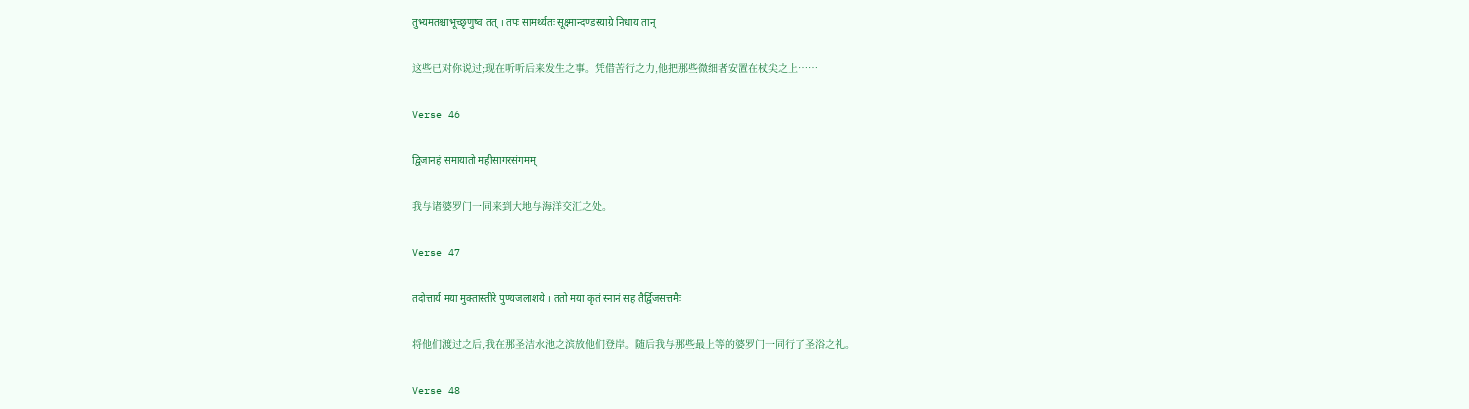तुभ्यमतश्चाभूच्छृणुष्व तत् । तपः सामर्थ्यतः सूक्ष्मान्दण्डस्याग्रे निधाय तान्

这些已对你说过;现在听听后来发生之事。凭借苦行之力,他把那些微细者安置在杖尖之上……

Verse 46

द्विजानहं समायातो महीसागरसंगमम्

我与诸婆罗门一同来到大地与海洋交汇之处。

Verse 47

तदोत्तार्य मया मुक्तास्तीरे पुण्यजलाशये । ततो मया कृतं स्नानं सह तैर्द्विजसत्तमैः

将他们渡过之后,我在那圣洁水池之滨放他们登岸。随后我与那些最上等的婆罗门一同行了圣浴之礼。

Verse 48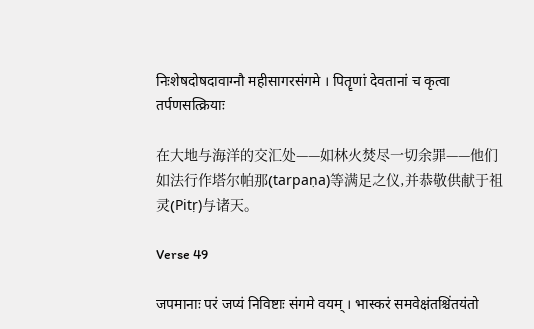निःशेषदोषदावाग्नौ महीसागरसंगमे । पितॄणां देवतानां च कृत्वा तर्पणसत्क्रियाः

在大地与海洋的交汇处——如林火焚尽一切余罪——他们如法行作塔尔帕那(tarpaṇa)等满足之仪,并恭敬供献于祖灵(Pitṛ)与诸天。

Verse 49

जपमानाः परं जप्यं निविष्टाः संगमे वयम् । भास्करं समवेक्षंतश्चिंतयंतो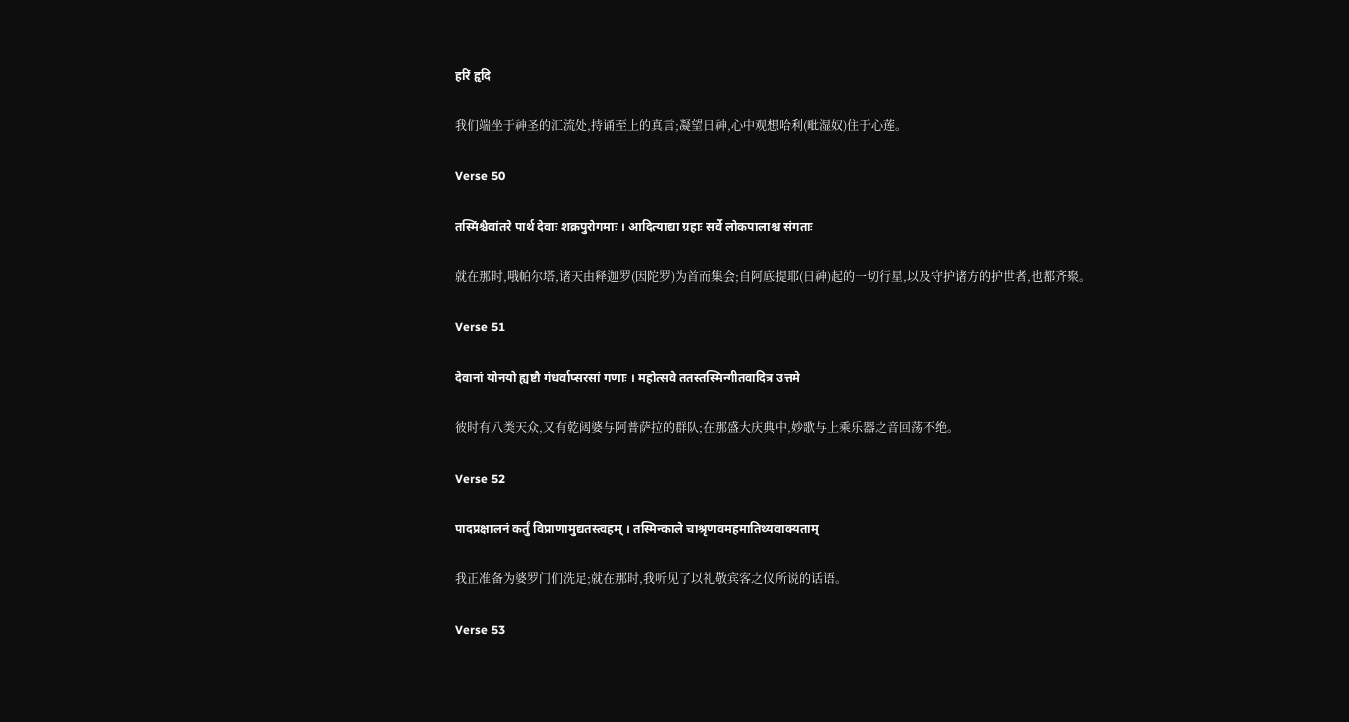हरिं हृदि

我们端坐于神圣的汇流处,持诵至上的真言;凝望日神,心中观想哈利(毗湿奴)住于心莲。

Verse 50

तस्मिंश्चैवांतरे पार्थ देवाः शक्रपुरोगमाः । आदित्याद्या ग्रहाः सर्वे लोकपालाश्च संगताः

就在那时,哦帕尔塔,诸天由释迦罗(因陀罗)为首而集会;自阿底提耶(日神)起的一切行星,以及守护诸方的护世者,也都齐聚。

Verse 51

देवानां योनयो ह्यष्टौ गंधर्वाप्सरसां गणाः । महोत्सवे ततस्तस्मिन्गीतवादित्र उत्तमे

彼时有八类天众,又有乾闼婆与阿普萨拉的群队;在那盛大庆典中,妙歌与上乘乐器之音回荡不绝。

Verse 52

पादप्रक्षालनं कर्तुं विप्राणामुद्यतस्त्वहम् । तस्मिन्काले चाश्रृणवमहमातिथ्यवाक्यताम्

我正准备为婆罗门们洗足;就在那时,我听见了以礼敬宾客之仪所说的话语。

Verse 53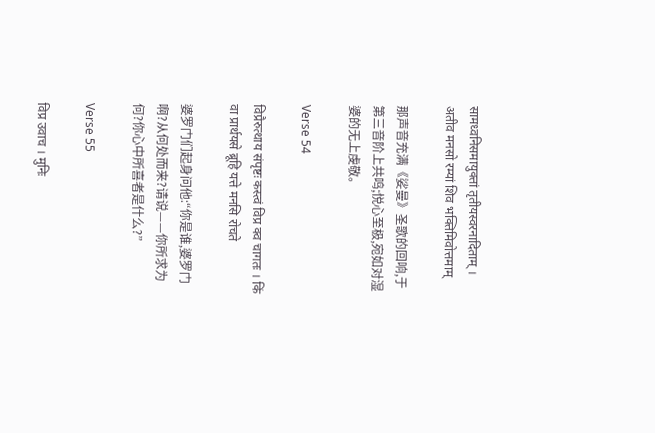सामध्वनिसमायुक्तां तृतीयस्वरनादिताम् । अतीव मनसो रम्यां शिव भक्तिमिवोत्तमाम्

那声音充满《娑曼》圣歌的回响,于第三音阶上共鸣;悦心至极,宛如对湿婆的无上虔敬。

Verse 54

विप्रैरुत्थाय संपृष्टः कस्त्वं विप्र क्व चागतः । किं वा प्रार्थयसे ब्रूहि यत्ते मनसि रोचते

婆罗门们起身问他:“你是谁,婆罗门啊?从何处而来?请说——你所求为何?你心中所喜者是什么?”

Verse 55

विप्र उवाच । मुनिः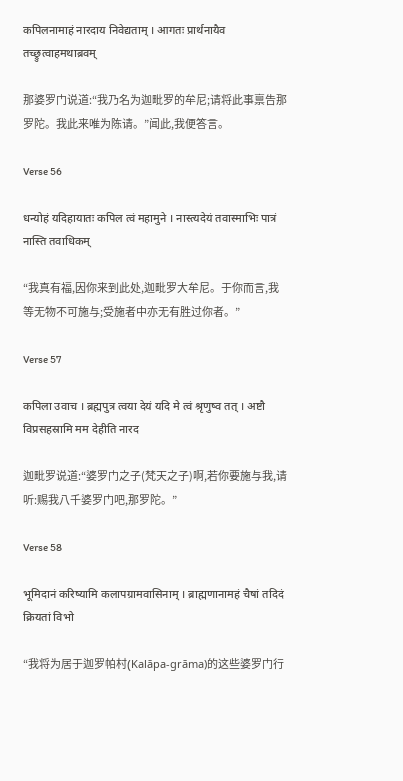कपिलनामाहं नारदाय निवेद्यताम् । आगतः प्रार्थनायैव तच्छ्रुत्वाहमथाब्रवम्

那婆罗门说道:“我乃名为迦毗罗的牟尼;请将此事禀告那罗陀。我此来唯为陈请。”闻此,我便答言。

Verse 56

धन्योहं यदिहायातः कपिल त्वं महामुने । नास्त्यदेयं तवास्माभिः पात्रं नास्ति तवाधिकम्

“我真有福,因你来到此处,迦毗罗大牟尼。于你而言,我等无物不可施与;受施者中亦无有胜过你者。”

Verse 57

कपिला उवाच । ब्रह्मपुत्र त्वया देयं यदि मे त्वं श्रृणुष्व तत् । अष्टौ विप्रसहस्रामि मम देहीति नारद

迦毗罗说道:“婆罗门之子(梵天之子)啊,若你要施与我,请听:赐我八千婆罗门吧,那罗陀。”

Verse 58

भूमिदानं करिष्यामि कलापग्रामवासिनाम् । ब्राह्मणानामहं चैषां तदिदं क्रियतां विभो

“我将为居于迦罗帕村(Kalāpa-grāma)的这些婆罗门行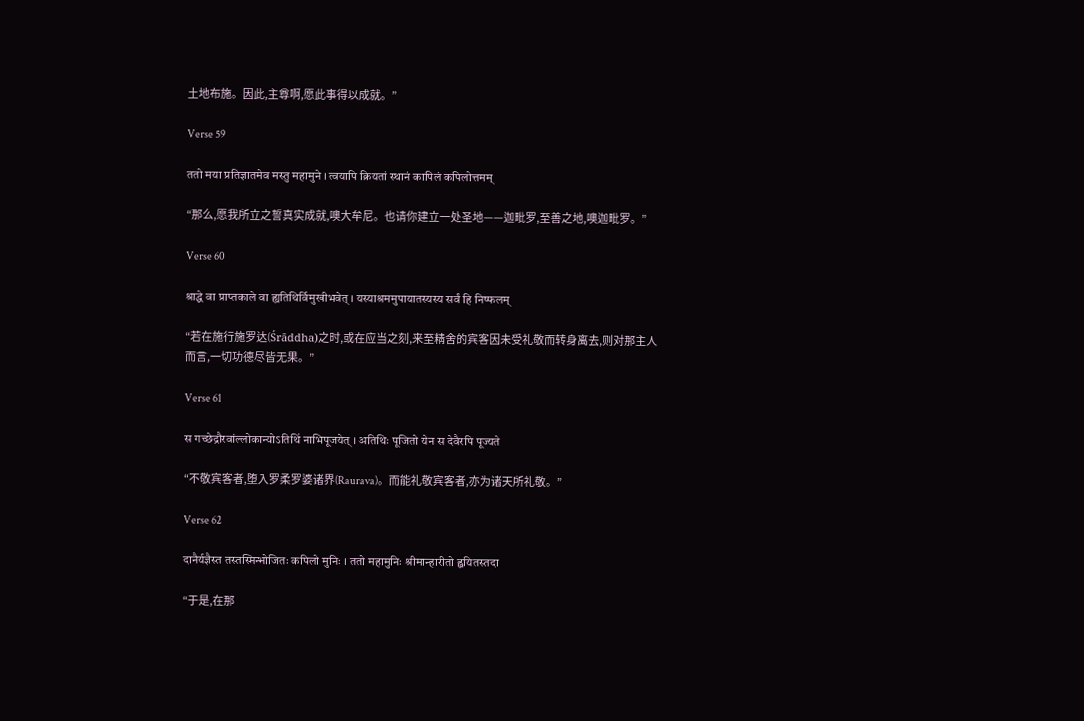土地布施。因此,主尊啊,愿此事得以成就。”

Verse 59

ततो मया प्रतिज्ञातमेव मस्तु महामुने । त्वयापि क्रियतां स्थानं कापिलं कपिलोत्तमम्

“那么,愿我所立之誓真实成就,噢大牟尼。也请你建立一处圣地——迦毗罗,至善之地,噢迦毗罗。”

Verse 60

श्राद्धे वा प्राप्तकाले वा ह्यतिथिर्विमुखीभवेत् । यस्याश्रममुपायातस्यस्य सर्वं हि निष्फलम्

“若在施行施罗达(Śrāddha)之时,或在应当之刻,来至精舍的宾客因未受礼敬而转身离去,则对那主人而言,一切功德尽皆无果。”

Verse 61

स गच्छेद्रौरवांल्लोकान्योऽतिथिं नाभिपूजयेत् । अतिथिः पूजितो येन स देवैरपि पूज्यते

“不敬宾客者,堕入罗柔罗婆诸界(Raurava)。而能礼敬宾客者,亦为诸天所礼敬。”

Verse 62

दानैर्यज्ञैस्त तस्तस्मिन्भोजितः कपिलो मुनिः । ततो महामुनिः श्रीमान्हारीतो ह्वयितस्तदा

“于是,在那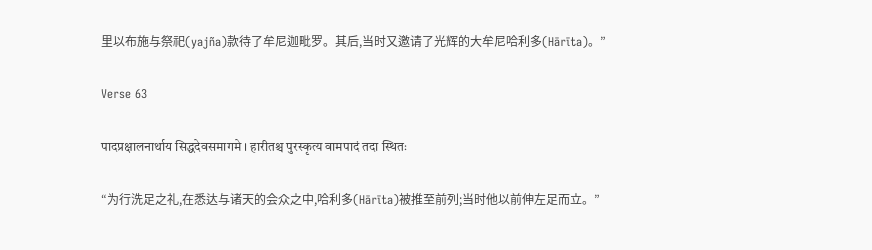里以布施与祭祀(yajña)款待了牟尼迦毗罗。其后,当时又邀请了光辉的大牟尼哈利多(Hārīta)。”

Verse 63

पादप्रक्षालनार्थाय सिद्धदेवसमागमे । हारीतश्च पुरस्कृत्य वामपादं तदा स्थितः

“为行洗足之礼,在悉达与诸天的会众之中,哈利多(Hārīta)被推至前列;当时他以前伸左足而立。”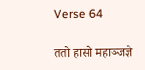Verse 64

ततो हासो महाञ्जज्ञे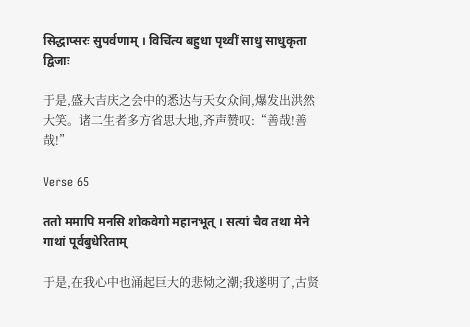सिद्धाप्सरः सुपर्वणाम् । विचिंत्य बहुधा पृथ्वीं साधु साधुकृता द्विजाः

于是,盛大吉庆之会中的悉达与天女众间,爆发出洪然大笑。诸二生者多方省思大地,齐声赞叹:“善哉!善哉!”

Verse 65

ततो ममापि मनसि शोकवेगो महानभूत् । सत्यां चैव तथा मेने गाथां पूर्वबुधेरिताम्

于是,在我心中也涌起巨大的悲恸之潮;我遂明了,古贤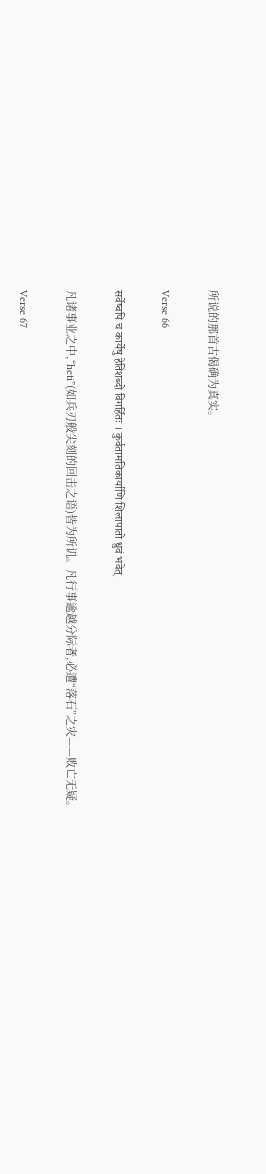所说的那首古偈确为真实。

Verse 66

सर्वेष्वपि च कार्येषु हेतिशब्दो विगर्हितः । कुर्वतामतिकार्याणि शिलापातो ध्रुवं भवेत्

凡诸事业之中,“heti”(如兵刃般尖刻的回击之语)皆为所讥。凡行事逾越分际者,必遭“落石”之灾——败亡无疑。

Verse 67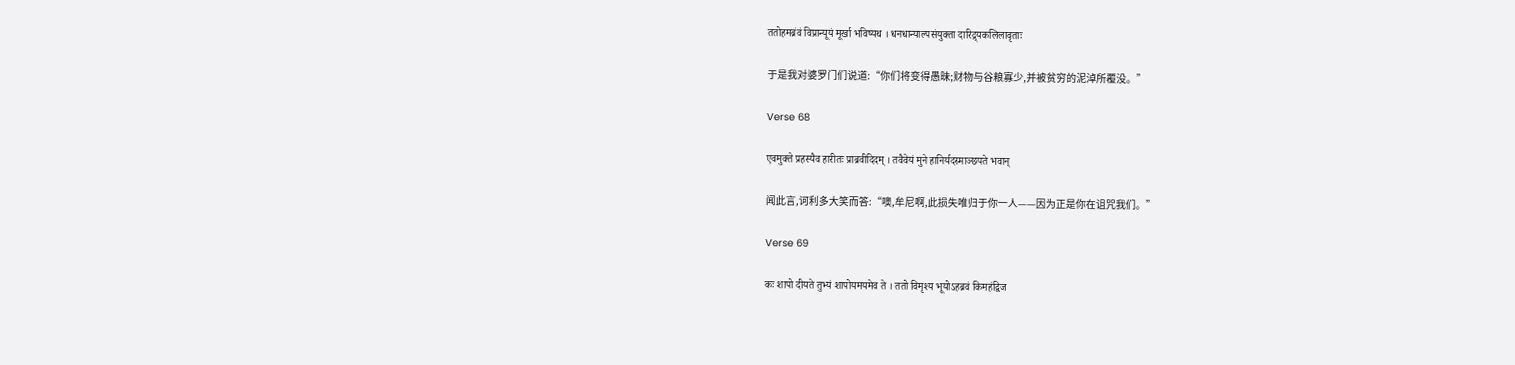ततोहमब्रंवं विप्रान्यूयं मूर्खा भविष्यथ । धनधान्याल्पसंयुक्ता दारिद्र्यकलिलावृताः

于是我对婆罗门们说道:“你们将变得愚昧;财物与谷粮寡少,并被贫穷的泥淖所覆没。”

Verse 68

एवमुक्ते प्रहस्यैव हारीतः प्राब्रवीदिदम् । तवैवेयं मुने हानिर्यदस्माञ्छपते भवान्

闻此言,诃利多大笑而答:“噢,牟尼啊,此损失唯归于你一人——因为正是你在诅咒我们。”

Verse 69

कः शापो दीयते तुभ्यं शापोयमयमेव ते । ततो विमृश्य भूयोऽहब्रवं किमहंद्विज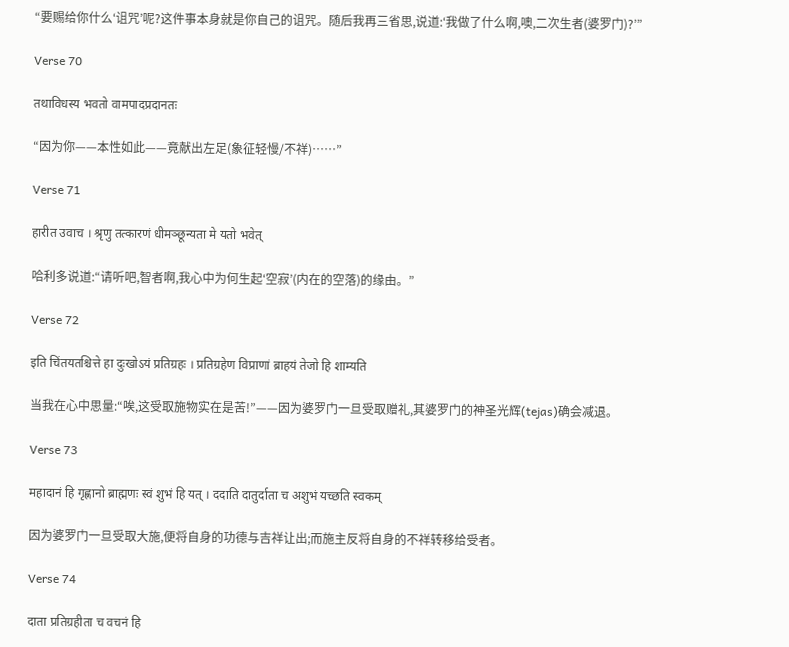“要赐给你什么‘诅咒’呢?这件事本身就是你自己的诅咒。随后我再三省思,说道:‘我做了什么啊,噢,二次生者(婆罗门)?’”

Verse 70

तथाविधस्य भवतो वामपादप्रदानतः

“因为你——本性如此——竟献出左足(象征轻慢/不祥)……”

Verse 71

हारीत उवाच । श्रृणु तत्कारणं धीमञ्छून्यता मे यतो भवेत्

哈利多说道:“请听吧,智者啊,我心中为何生起‘空寂’(内在的空落)的缘由。”

Verse 72

इति चिंतयतश्चित्ते हा दुःखोऽयं प्रतिग्रहः । प्रतिग्रहेण विप्राणां ब्राहयं तेजो हि शाम्यति

当我在心中思量:“唉,这受取施物实在是苦!”——因为婆罗门一旦受取赠礼,其婆罗门的神圣光辉(tejas)确会减退。

Verse 73

महादानं हि गृह्णानो ब्राह्मणः स्वं शुभं हि यत् । ददाति दातुर्दाता च अशुभं यच्छति स्वकम्

因为婆罗门一旦受取大施,便将自身的功德与吉祥让出;而施主反将自身的不祥转移给受者。

Verse 74

दाता प्रतिग्रहीता च वचनं हि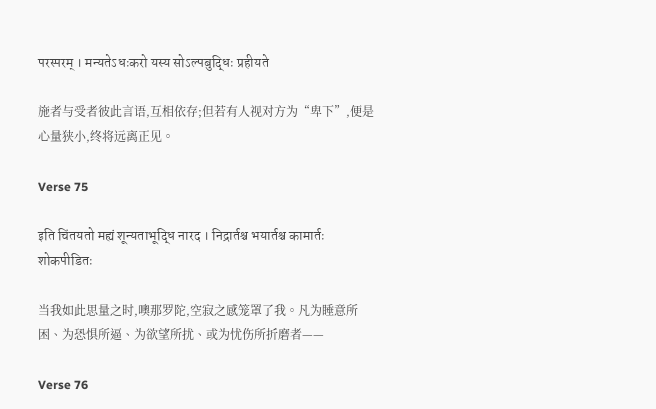परस्परम् । मन्यतेऽधःकरो यस्य सोऽल्पबुद्धिः प्रहीयते

施者与受者彼此言语,互相依存;但若有人视对方为“卑下”,便是心量狭小,终将远离正见。

Verse 75

इति चिंतयतो मह्यं शून्यताभूद्धि नारद । निद्रार्तश्च भयार्तश्च कामार्तः शोकपीडितः

当我如此思量之时,噢那罗陀,空寂之感笼罩了我。凡为睡意所困、为恐惧所逼、为欲望所扰、或为忧伤所折磨者——

Verse 76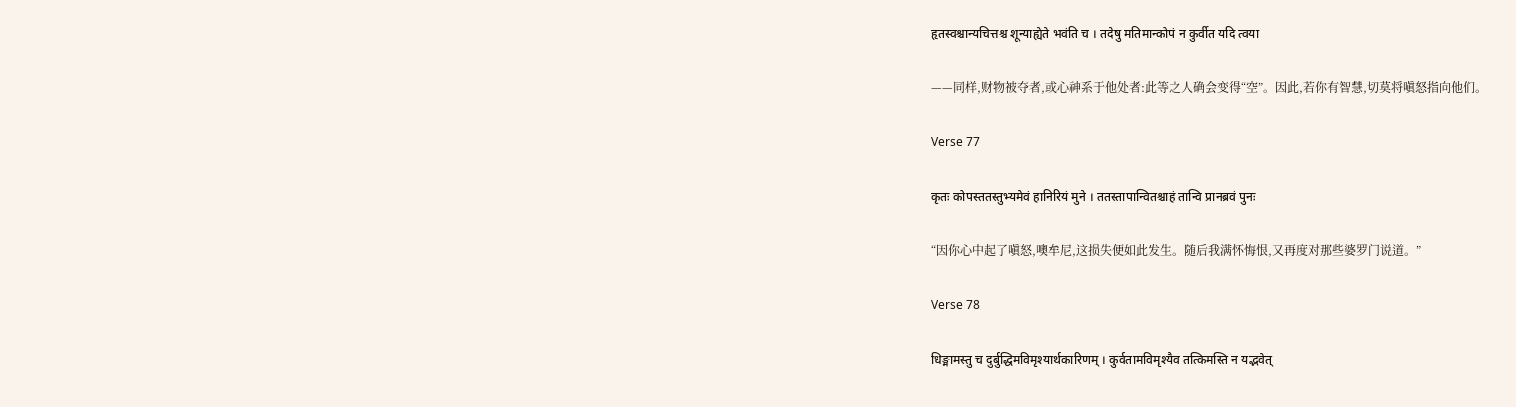हृतस्वश्चान्यचित्तश्च शून्याह्येते भवंति च । तदेषु मतिमान्कोपं न कुर्वीत यदि त्वया

——同样,财物被夺者,或心神系于他处者:此等之人确会变得“空”。因此,若你有智慧,切莫将嗔怒指向他们。

Verse 77

कृतः कोपस्ततस्तुभ्यमेवं हानिरियं मुने । ततस्तापान्वितश्चाहं तान्वि प्रानब्रवं पुनः

“因你心中起了嗔怒,噢牟尼,这损失便如此发生。随后我满怀悔恨,又再度对那些婆罗门说道。”

Verse 78

धिङ्मामस्तु च दुर्बुद्धिमविमृश्यार्थकारिणम् । कुर्वतामविमृश्यैव तत्किमस्ति न यद्भवेत्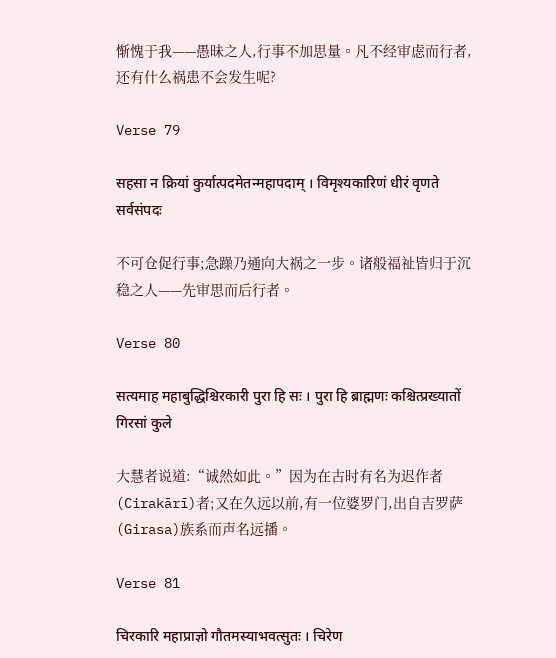惭愧于我——愚昧之人,行事不加思量。凡不经审虑而行者,还有什么祸患不会发生呢?

Verse 79

सहसा न क्रियां कुर्यात्पदमेतन्महापदाम् । विमृश्यकारिणं धीरं वृणते सर्वसंपदः

不可仓促行事;急躁乃通向大祸之一步。诸般福祉皆归于沉稳之人——先审思而后行者。

Verse 80

सत्यमाह महाबुद्धिश्चिरकारी पुरा हि सः । पुरा हि ब्राह्मणः कश्चित्प्रख्यातों गिरसां कुले

大慧者说道:“诚然如此。”因为在古时有名为迟作者(Cirakārī)者;又在久远以前,有一位婆罗门,出自吉罗萨(Girasa)族系而声名远播。

Verse 81

चिरकारि महाप्राज्ञो गौतमस्याभवत्सुतः । चिरेण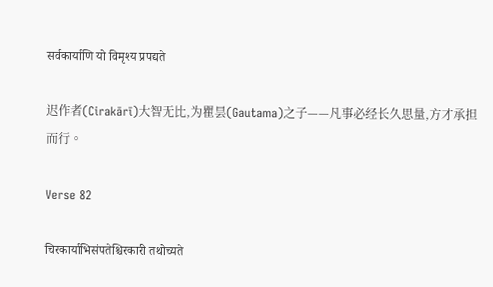सर्वकार्याणि यो विमृश्य प्रपद्यते

迟作者(Cirakārī)大智无比,为瞿昙(Gautama)之子——凡事必经长久思量,方才承担而行。

Verse 82

चिरकार्याभिसंपतेश्चिरकारी तथोच्यते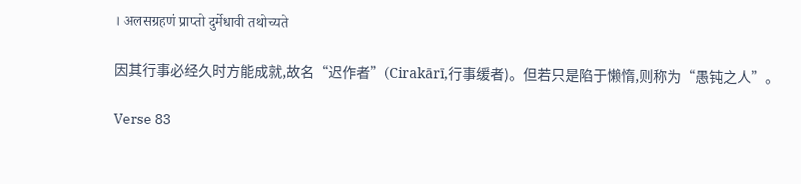। अलसग्रहणं प्राप्तो दुर्मेधावी तथोच्यते

因其行事必经久时方能成就,故名“迟作者”(Cirakārī,行事缓者)。但若只是陷于懒惰,则称为“愚钝之人”。

Verse 83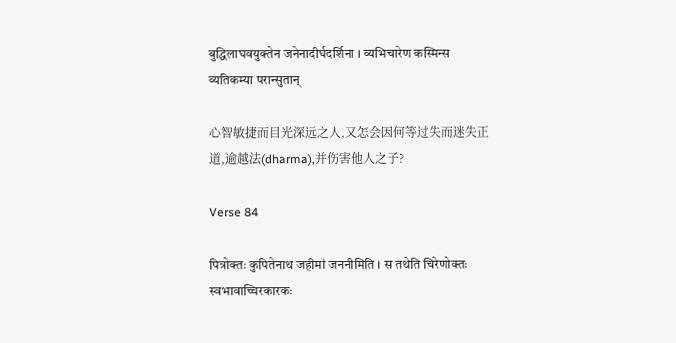बुद्धिलाघवयुक्तेन जनेनादीर्घदर्शिना । व्यभिचारेण कस्मिन्स व्यतिकम्या परान्सुतान्

心智敏捷而目光深远之人,又怎会因何等过失而迷失正道,逾越法(dharma),并伤害他人之子?

Verse 84

पित्रोक्तः कुपितेनाथ जहीमां जननीमिति । स तथेति चिरेणोक्तः स्वभावाच्चिरकारकः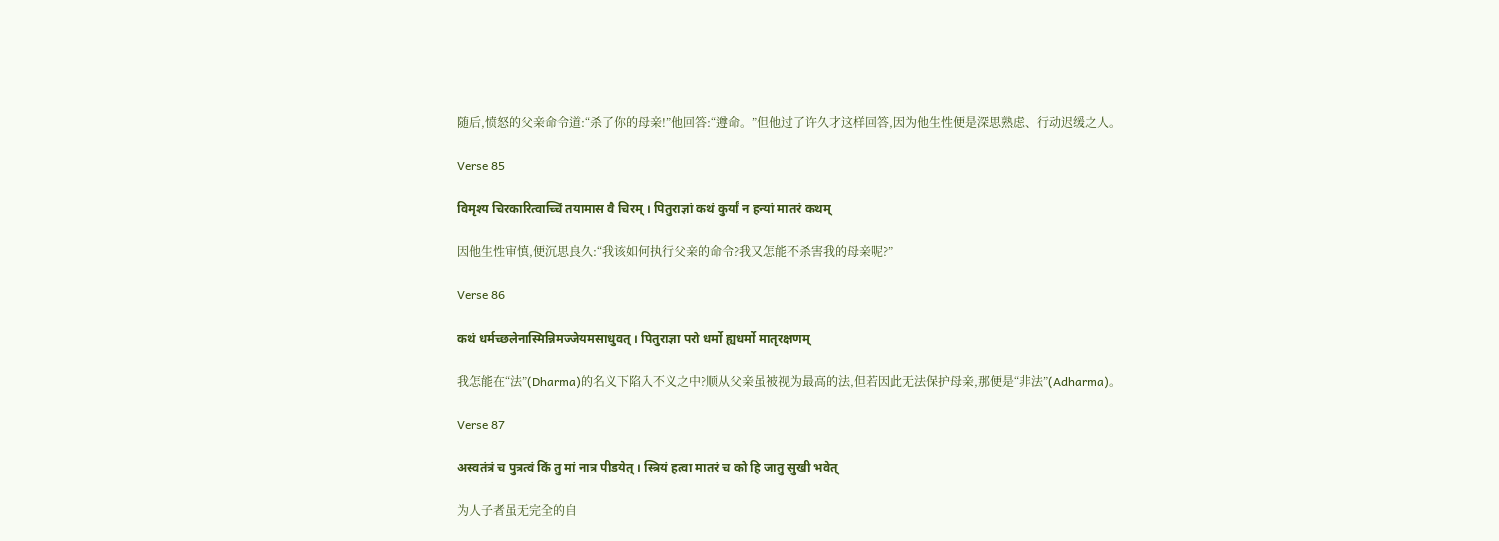随后,愤怒的父亲命令道:“杀了你的母亲!”他回答:“遵命。”但他过了许久才这样回答,因为他生性便是深思熟虑、行动迟缓之人。

Verse 85

विमृश्य चिरकारित्वाच्चिं तयामास वै चिरम् । पितुराज्ञां कथं कुर्यां न हन्यां मातरं कथम्

因他生性审慎,便沉思良久:“我该如何执行父亲的命令?我又怎能不杀害我的母亲呢?”

Verse 86

कथं धर्मच्छलेनास्मिन्निमज्जेयमसाधुवत् । पितुराज्ञा परो धर्मो ह्यधर्मो मातृरक्षणम्

我怎能在“法”(Dharma)的名义下陷入不义之中?顺从父亲虽被视为最高的法,但若因此无法保护母亲,那便是“非法”(Adharma)。

Verse 87

अस्वतंत्रं च पुत्रत्वं किं तु मां नात्र पीडयेत् । स्त्रियं हत्वा मातरं च को हि जातु सुखी भवेत्

为人子者虽无完全的自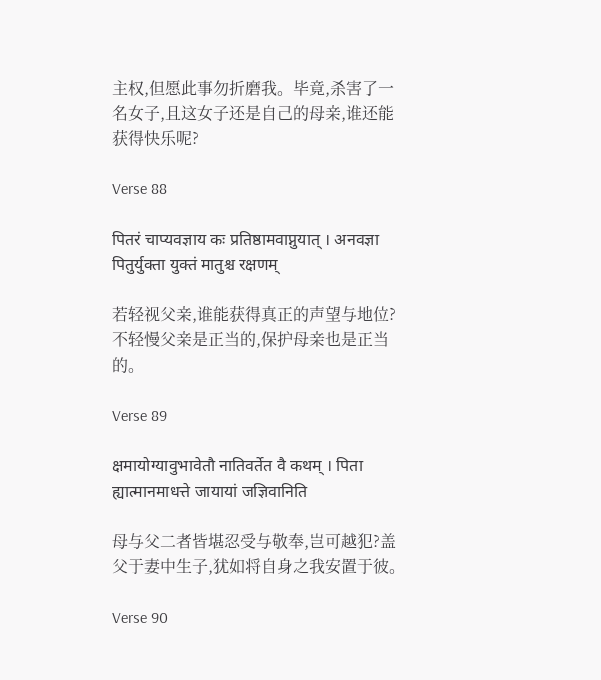主权,但愿此事勿折磨我。毕竟,杀害了一名女子,且这女子还是自己的母亲,谁还能获得快乐呢?

Verse 88

पितरं चाप्यवज्ञाय कः प्रतिष्ठामवाप्नुयात् । अनवज्ञा पितुर्युक्ता युक्तं मातुश्च रक्षणम्

若轻视父亲,谁能获得真正的声望与地位?不轻慢父亲是正当的,保护母亲也是正当的。

Verse 89

क्षमायोग्यावुभावेतौ नातिवर्तेत वै कथम् । पिता ह्यात्मानमाधत्ते जायायां जज्ञिवानिति

母与父二者皆堪忍受与敬奉,岂可越犯?盖父于妻中生子,犹如将自身之我安置于彼。

Verse 90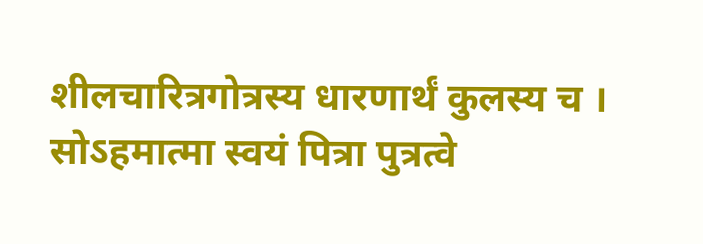शीलचारित्रगोत्रस्य धारणार्थं कुलस्य च । सोऽहमात्मा स्वयं पित्रा पुत्रत्वे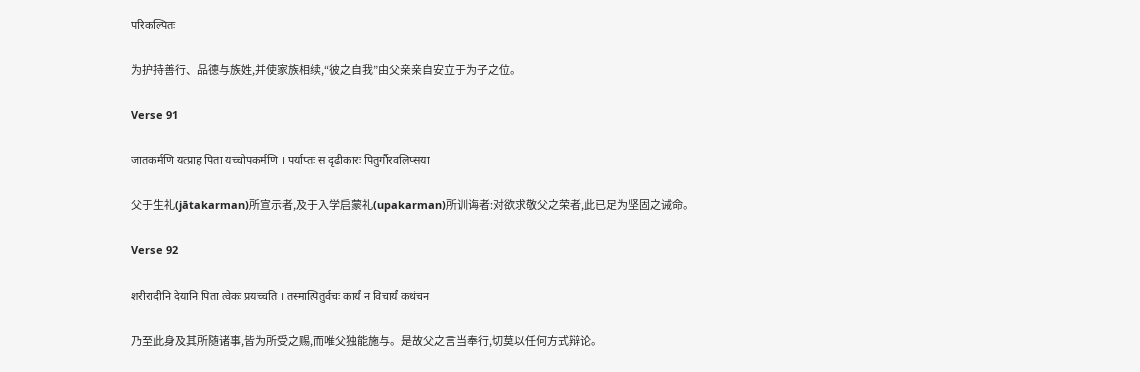परिकल्पितः

为护持善行、品德与族姓,并使家族相续,“彼之自我”由父亲亲自安立于为子之位。

Verse 91

जातकर्मणि यत्प्राह पिता यच्चोपकर्मणि । पर्याप्तः स दृढीकारः पितुर्गौरवलिप्सया

父于生礼(jātakarman)所宣示者,及于入学启蒙礼(upakarman)所训诲者:对欲求敬父之荣者,此已足为坚固之诫命。

Verse 92

शरीरादीनि देयानि पिता त्वेकः प्रयच्चति । तस्मात्पितुर्वचः कार्यं न विचार्यं कथंचन

乃至此身及其所随诸事,皆为所受之赐,而唯父独能施与。是故父之言当奉行,切莫以任何方式辩论。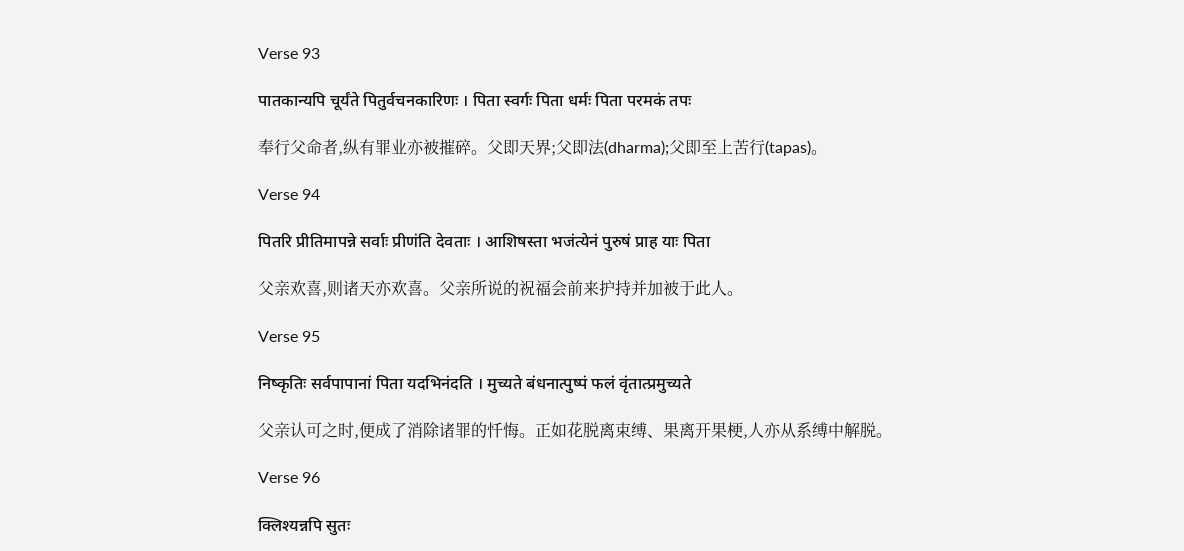Verse 93

पातकान्यपि चूर्यंते पितुर्वचनकारिणः । पिता स्वर्गः पिता धर्मः पिता परमकं तपः

奉行父命者,纵有罪业亦被摧碎。父即天界;父即法(dharma);父即至上苦行(tapas)。

Verse 94

पितरि प्रीतिमापन्ने सर्वाः प्रीणंति देवताः । आशिषस्ता भजंत्येनं पुरुषं प्राह याः पिता

父亲欢喜,则诸天亦欢喜。父亲所说的祝福会前来护持并加被于此人。

Verse 95

निष्कृतिः सर्वपापानां पिता यदभिनंदति । मुच्यते बंधनात्पुष्पं फलं वृंतात्प्रमुच्यते

父亲认可之时,便成了消除诸罪的忏悔。正如花脱离束缚、果离开果梗,人亦从系缚中解脱。

Verse 96

क्लिश्यन्नपि सुतः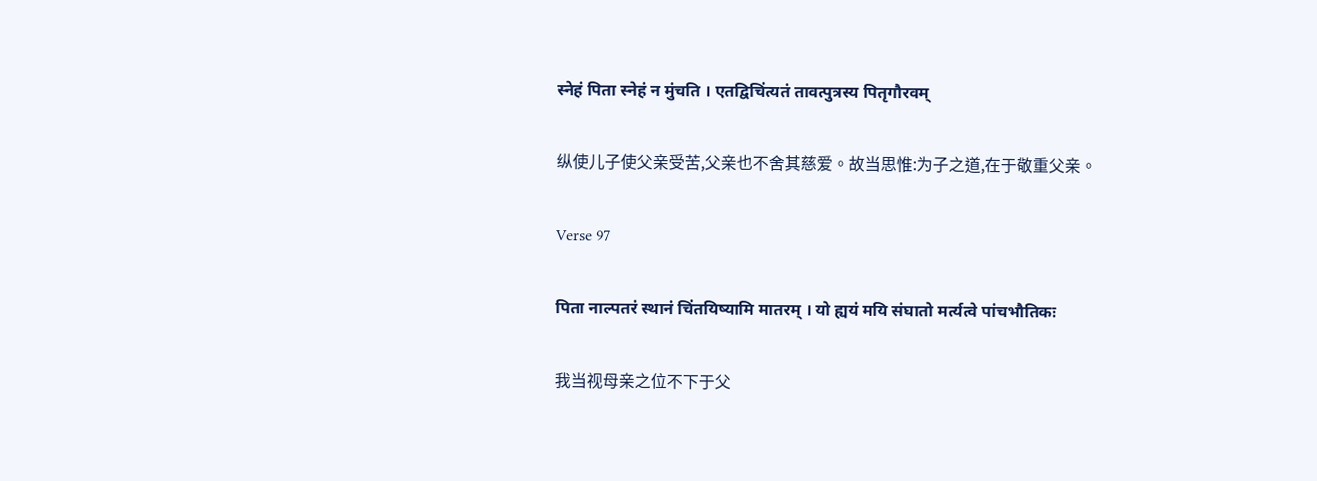स्नेहं पिता स्नेहं न मुंचति । एतद्विचिंत्यतं तावत्पुत्रस्य पितृगौरवम्

纵使儿子使父亲受苦,父亲也不舍其慈爱。故当思惟:为子之道,在于敬重父亲。

Verse 97

पिता नाल्पतरं स्थानं चिंतयिष्यामि मातरम् । यो ह्ययं मयि संघातो मर्त्यत्वे पांचभौतिकः

我当视母亲之位不下于父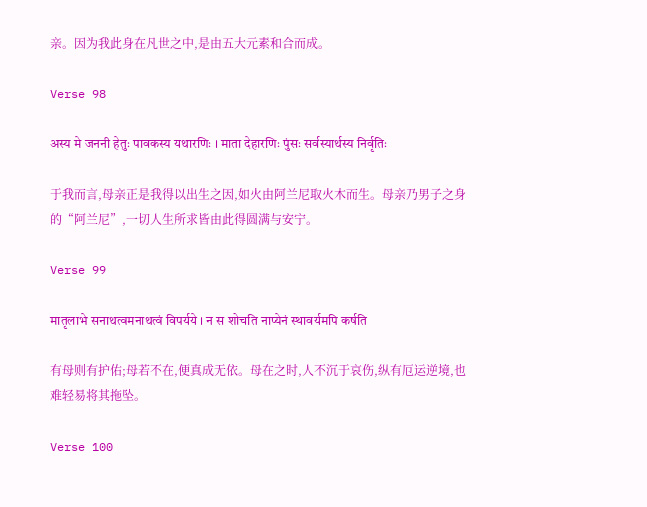亲。因为我此身在凡世之中,是由五大元素和合而成。

Verse 98

अस्य मे जननी हेतुः पावकस्य यथारणिः । माता देहारणिः पुंसः सर्वस्यार्थस्य निर्वृतिः

于我而言,母亲正是我得以出生之因,如火由阿兰尼取火木而生。母亲乃男子之身的“阿兰尼”,一切人生所求皆由此得圆满与安宁。

Verse 99

मातृलाभे सनाथत्वमनाथत्वं विपर्यये । न स शोचति नाप्येनं स्थावर्यमपि कर्षति

有母则有护佑;母若不在,便真成无依。母在之时,人不沉于哀伤,纵有厄运逆境,也难轻易将其拖坠。

Verse 100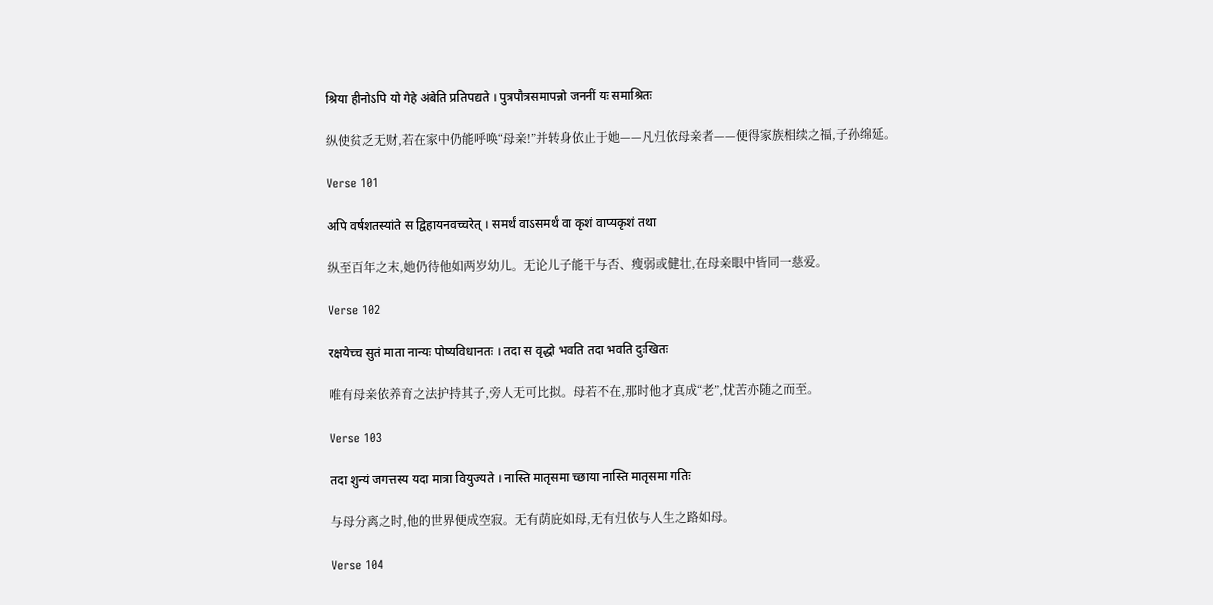श्रिया हीनोऽपि यो गेहे अंबेति प्रतिपद्यते । पुत्रपौत्रसमापन्नो जननीं यः समाश्रितः

纵使贫乏无财,若在家中仍能呼唤“母亲!”并转身依止于她——凡归依母亲者——便得家族相续之福,子孙绵延。

Verse 101

अपि वर्षशतस्यांते स द्विहायनवच्चरेत् । समर्थं वाऽसमर्थं वा कृशं वाप्यकृशं तथा

纵至百年之末,她仍待他如两岁幼儿。无论儿子能干与否、瘦弱或健壮,在母亲眼中皆同一慈爱。

Verse 102

रक्षयेच्च सुतं माता नान्यः पोष्यविधानतः । तदा स वृद्धो भवति तदा भवति दुःखितः

唯有母亲依养育之法护持其子,旁人无可比拟。母若不在,那时他才真成“老”,忧苦亦随之而至。

Verse 103

तदा शुन्यं जगत्तस्य यदा मात्रा वियुज्यते । नास्ति मातृसमा च्छाया नास्ति मातृसमा गतिः

与母分离之时,他的世界便成空寂。无有荫庇如母,无有归依与人生之路如母。

Verse 104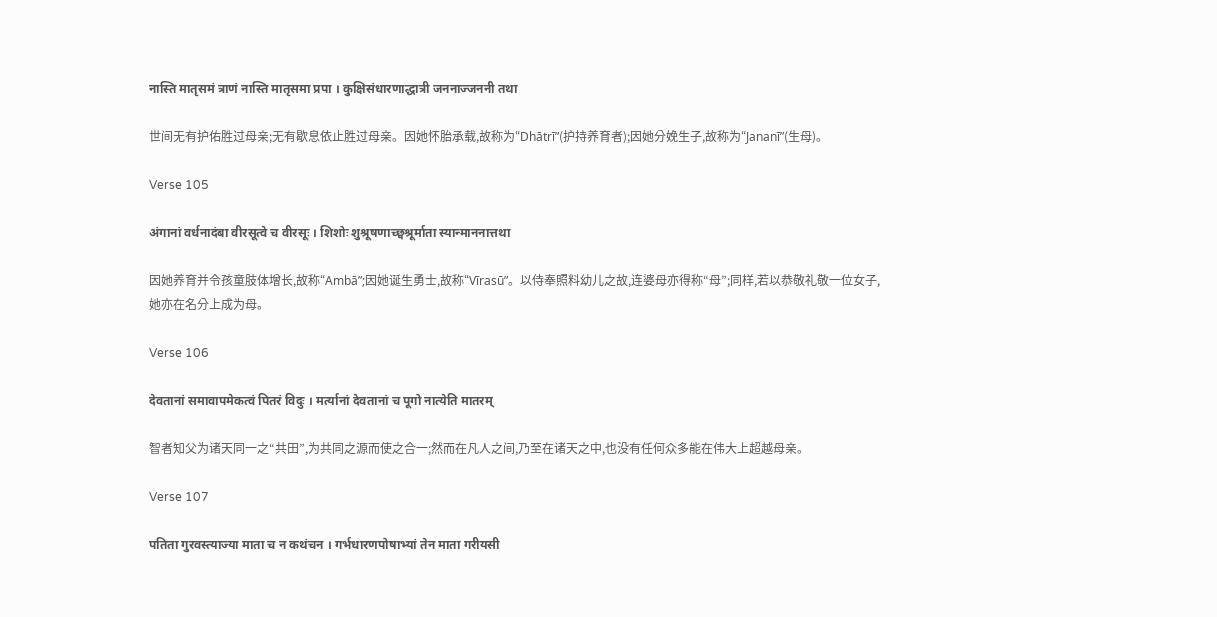नास्ति मातृसमं त्राणं नास्ति मातृसमा प्रपा । कुक्षिसंधारणाद्धात्री जननाज्जननी तथा

世间无有护佑胜过母亲;无有歇息依止胜过母亲。因她怀胎承载,故称为“Dhātrī”(护持养育者);因她分娩生子,故称为“Jananī”(生母)。

Verse 105

अंगानां वर्धनादंबा वीरसूत्वे च वीरसूः । शिशोः शुश्रूषणाच्छ्वश्रूर्माता स्यान्माननात्तथा

因她养育并令孩童肢体增长,故称“Ambā”;因她诞生勇士,故称“Vīrasū”。以侍奉照料幼儿之故,连婆母亦得称“母”;同样,若以恭敬礼敬一位女子,她亦在名分上成为母。

Verse 106

देवतानां समावापमेकत्वं पितरं विदुः । मर्त्यानां देवतानां च पूगो नात्येति मातरम्

智者知父为诸天同一之“共田”,为共同之源而使之合一;然而在凡人之间,乃至在诸天之中,也没有任何众多能在伟大上超越母亲。

Verse 107

पतिता गुरवस्त्याज्या माता च न कथंचन । गर्भधारणपोषाभ्यां तेन माता गरीयसी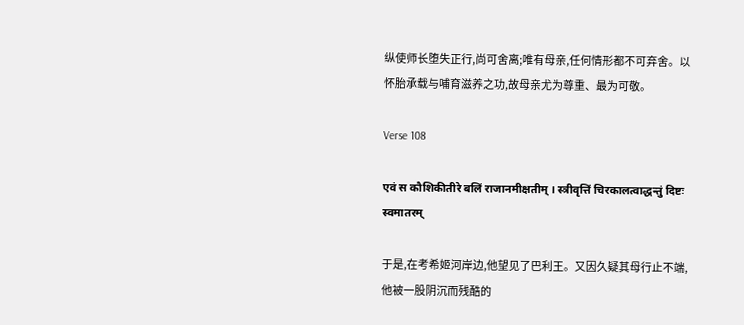纵使师长堕失正行,尚可舍离;唯有母亲,任何情形都不可弃舍。以怀胎承载与哺育滋养之功,故母亲尤为尊重、最为可敬。

Verse 108

एवं स कौशिकीतीरे बलिं राजानमीक्षतीम् । स्त्रीवृत्तिं चिरकालत्वाद्धन्तुं दिष्टः स्वमातरम्

于是,在考希姬河岸边,他望见了巴利王。又因久疑其母行止不端,他被一股阴沉而残酷的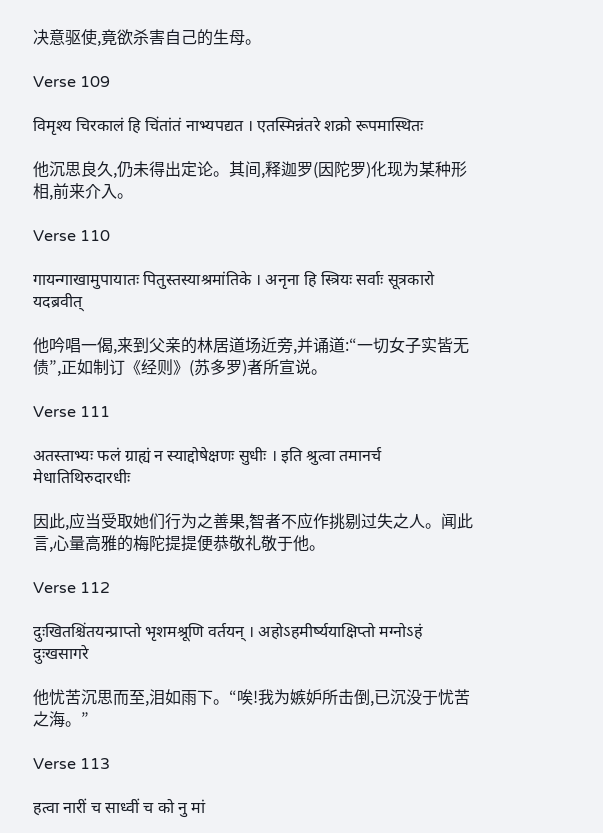决意驱使,竟欲杀害自己的生母。

Verse 109

विमृश्य चिरकालं हि चिंतांतं नाभ्यपद्यत । एतस्मिन्नंतरे शक्रो रूपमास्थितः

他沉思良久,仍未得出定论。其间,释迦罗(因陀罗)化现为某种形相,前来介入。

Verse 110

गायन्गाखामुपायातः पितुस्तस्याश्रमांतिके । अनृना हि स्त्रियः सर्वाः सूत्रकारो यदब्रवीत्

他吟唱一偈,来到父亲的林居道场近旁,并诵道:“一切女子实皆无债”,正如制订《经则》(苏多罗)者所宣说。

Verse 111

अतस्ताभ्यः फलं ग्राह्यं न स्याद्दोषेक्षणः सुधीः । इति श्रुत्वा तमानर्च मेधातिथिरुदारधीः

因此,应当受取她们行为之善果,智者不应作挑剔过失之人。闻此言,心量高雅的梅陀提提便恭敬礼敬于他。

Verse 112

दुःखितश्चिंतयन्प्राप्तो भृशमश्रूणि वर्तयन् । अहोऽहमीर्ष्ययाक्षिप्तो मग्नोऽहं दुःखसागरे

他忧苦沉思而至,泪如雨下。“唉!我为嫉妒所击倒,已沉没于忧苦之海。”

Verse 113

हत्वा नारीं च साध्वीं च को नु मां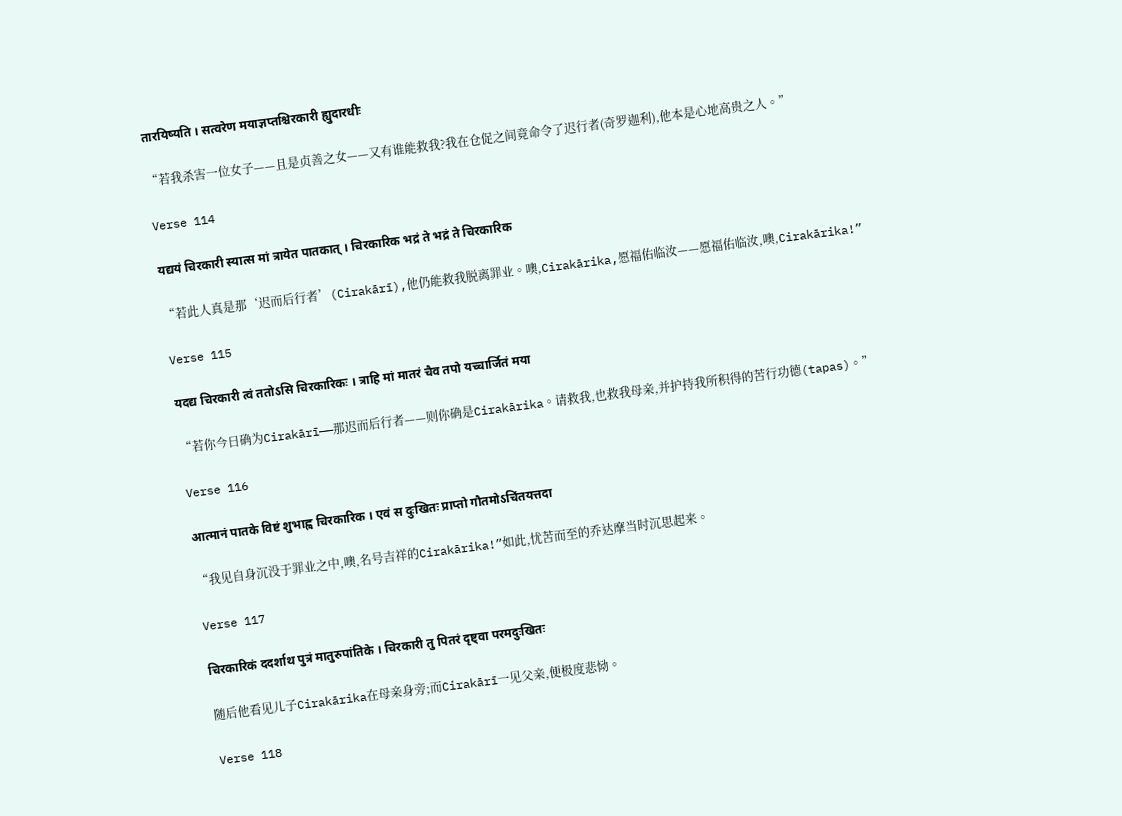तारयिष्यति । सत्वरेण मयाज्ञप्तश्चिरकारी ह्युदारधीः

“若我杀害一位女子——且是贞善之女——又有谁能救我?我在仓促之间竟命令了迟行者(奇罗迦利),他本是心地高贵之人。”

Verse 114

यद्ययं चिरकारी स्यात्स मां त्रायेत पातकात् । चिरकारिक भद्रं ते भद्रं ते चिरकारिक

“若此人真是那‘迟而后行者’(Cirakārī),他仍能救我脱离罪业。噢,Cirakārika,愿福佑临汝——愿福佑临汝,噢,Cirakārika!”

Verse 115

यदद्य चिरकारी त्वं ततोऽसि चिरकारिकः । त्राहि मां मातरं चैव तपो यच्चार्जितं मया

“若你今日确为Cirakārī——那迟而后行者——则你确是Cirakārika。请救我,也救我母亲,并护持我所积得的苦行功德(tapas)。”

Verse 116

आत्मानं पातके विष्टं शुभाह्व चिरकारिक । एवं स दुःखितः प्राप्तो गौतमोऽचिंतयत्तदा

“我见自身沉没于罪业之中,噢,名号吉祥的Cirakārika!”如此,忧苦而至的乔达摩当时沉思起来。

Verse 117

चिरकारिकं ददर्शाथ पुत्रं मातुरुपांतिके । चिरकारी तु पितरं दृष्ट्वा परमदुःखितः

随后他看见儿子Cirakārika在母亲身旁;而Cirakārī一见父亲,便极度悲恸。

Verse 118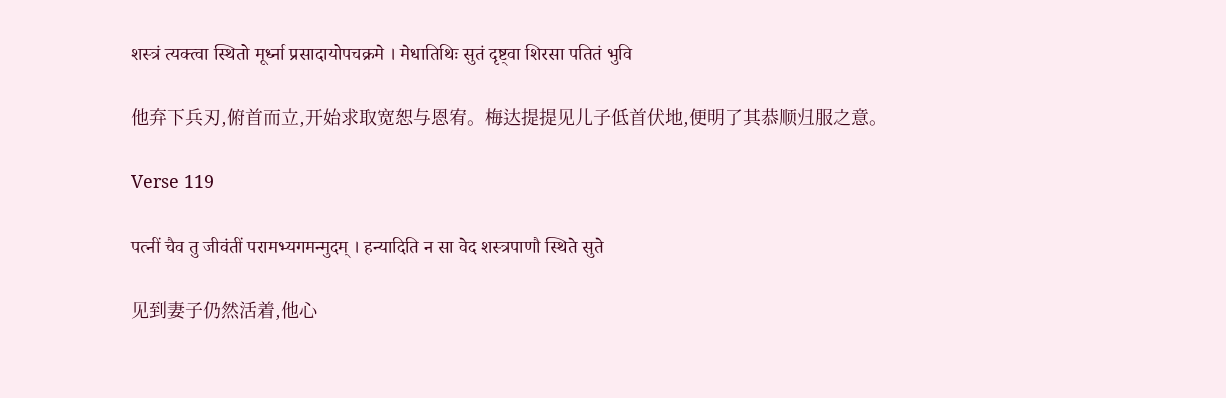शस्त्रं त्यक्त्वा स्थितो मूर्ध्ना प्रसादायोपचक्रमे । मेधातिथिः सुतं दृष्ट्वा शिरसा पतितं भुवि

他弃下兵刃,俯首而立,开始求取宽恕与恩宥。梅达提提见儿子低首伏地,便明了其恭顺归服之意。

Verse 119

पत्नीं चैव तु जीवंतीं परामभ्यगमन्मुदम् । हन्यादिति न सा वेद शस्त्रपाणौ स्थिते सुते

见到妻子仍然活着,他心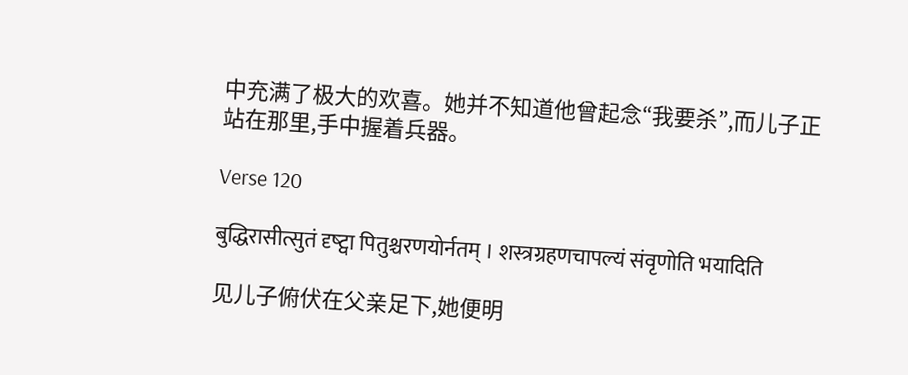中充满了极大的欢喜。她并不知道他曾起念“我要杀”,而儿子正站在那里,手中握着兵器。

Verse 120

बुद्धिरासीत्सुतं दृष्ट्वा पितुश्चरणयोर्नतम् । शस्त्रग्रहणचापल्यं संवृणोति भयादिति

见儿子俯伏在父亲足下,她便明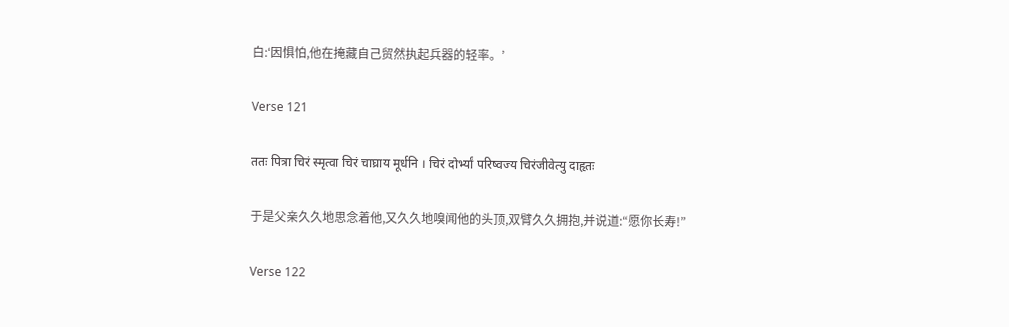白:‘因惧怕,他在掩藏自己贸然执起兵器的轻率。’

Verse 121

ततः पित्रा चिरं स्मृत्वा चिरं चाघ्राय मूर्धनि । चिरं दोर्भ्यां परिष्वज्य चिरंजीवेत्यु दाहृतः

于是父亲久久地思念着他,又久久地嗅闻他的头顶,双臂久久拥抱,并说道:“愿你长寿!”

Verse 122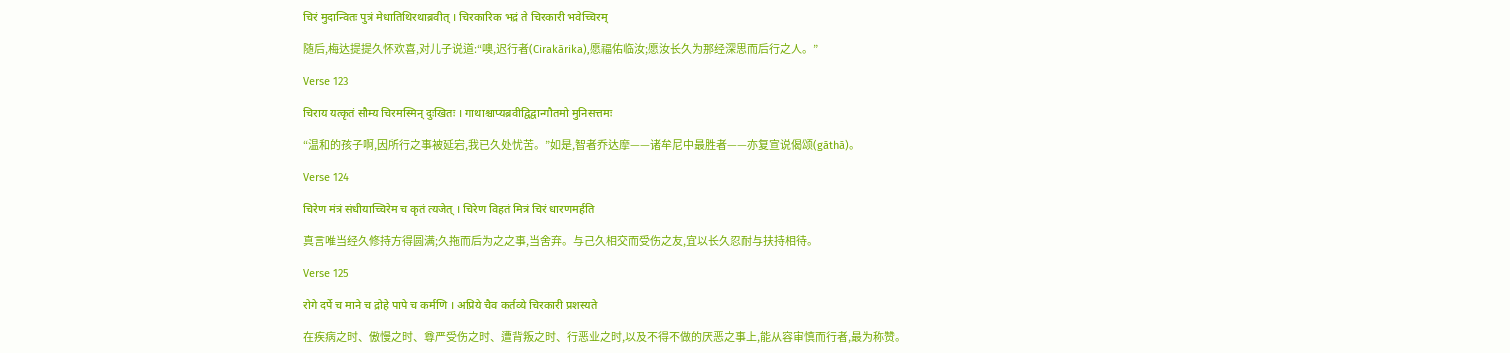चिरं मुदान्वितः पुत्रं मेधातिथिरथाब्रवीत् । चिरकारिक भद्रं ते चिरकारी भवेच्चिरम्

随后,梅达提提久怀欢喜,对儿子说道:“噢,迟行者(Cirakārika),愿福佑临汝;愿汝长久为那经深思而后行之人。”

Verse 123

चिराय यत्कृतं सौम्य चिरमस्मिन् दुःखितः । गाथाश्चाप्यब्रवीद्विद्वान्गौतमो मुनिसत्तमः

“温和的孩子啊,因所行之事被延宕,我已久处忧苦。”如是,智者乔达摩——诸牟尼中最胜者——亦复宣说偈颂(gāthā)。

Verse 124

चिरेण मंत्रं संधीयाच्चिरेम च कृतं त्यजेत् । चिरेण विहतं मित्रं चिरं धारणमर्हति

真言唯当经久修持方得圆满;久拖而后为之之事,当舍弃。与己久相交而受伤之友,宜以长久忍耐与扶持相待。

Verse 125

रोगे दर्पे च माने च द्रोहे पापे च कर्मणि । अप्रिये चैव कर्तव्ये चिरकारी प्रशस्यते

在疾病之时、傲慢之时、尊严受伤之时、遭背叛之时、行恶业之时,以及不得不做的厌恶之事上,能从容审慎而行者,最为称赞。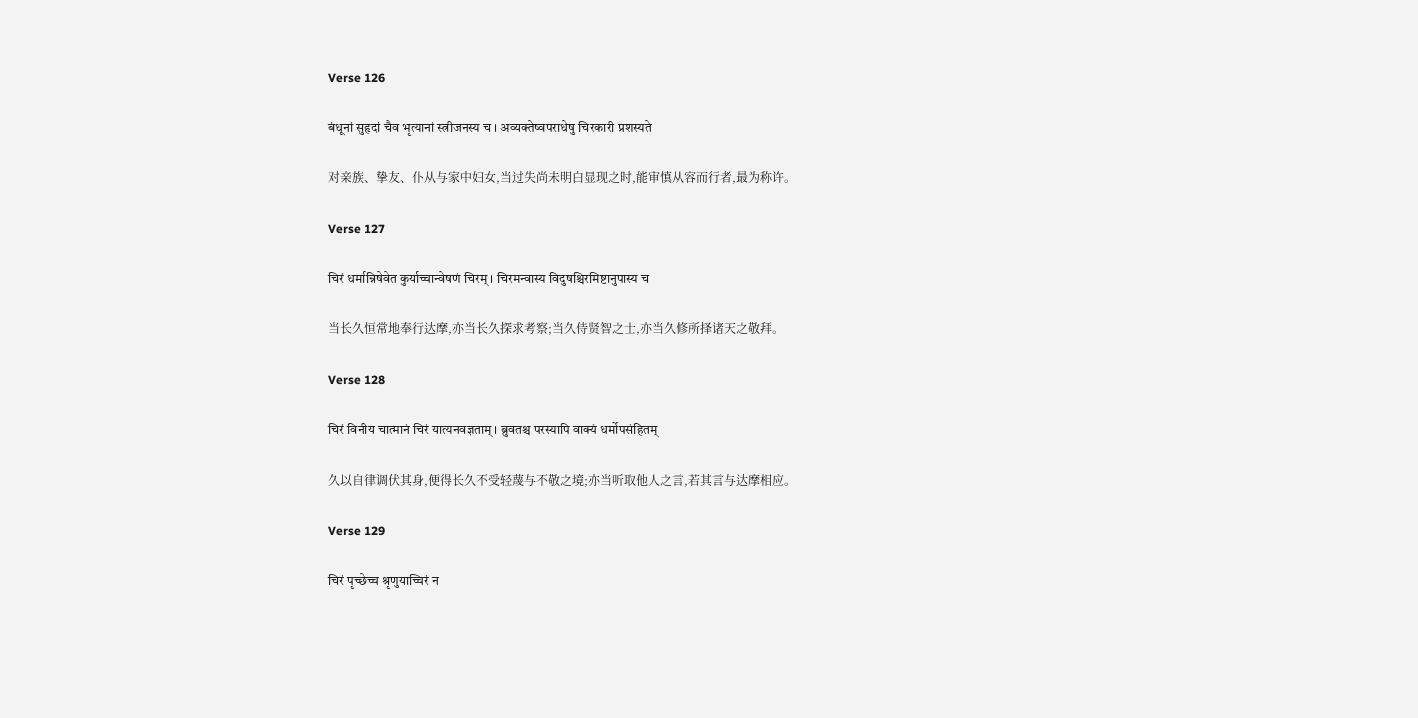Verse 126

बंधूनां सुहृदां चैव भृत्यानां स्त्रीजनस्य च । अव्यक्तेष्वपराधेषु चिरकारी प्रशस्यते

对亲族、挚友、仆从与家中妇女,当过失尚未明白显现之时,能审慎从容而行者,最为称许。

Verse 127

चिरं धर्मान्निषेवेत कुर्याच्चान्वेषणं चिरम् । चिरमन्वास्य विदुषश्चिरमिष्टानुपास्य च

当长久恒常地奉行达摩,亦当长久探求考察;当久侍贤智之士,亦当久修所择诸天之敬拜。

Verse 128

चिरं विनीय चात्मानं चिरं यात्यनवज्ञताम् । ब्रुवतश्च परस्यापि वाक्यं धर्मोपसंहितम्

久以自律调伏其身,便得长久不受轻蔑与不敬之境;亦当听取他人之言,若其言与达摩相应。

Verse 129

चिरं पृच्छेच्च श्रृणुयाच्चिरं न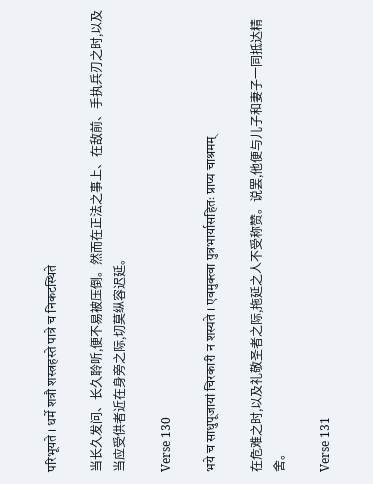परिभूयते । धर्मे शत्रौ शस्त्रहस्ते पात्रे च निकटस्थिते

当长久发问、长久聆听,便不易被压倒。然而在正法之事上、在敌前、手执兵刃之时,以及当应受供者近在身旁之际,切莫纵容迟延。

Verse 130

भये च साधुपूजायां चिरकारी न शस्यते । एवमुक्त्वा पुत्रभार्यासहितः प्राप्य चाश्रमम्

在危难之时,以及礼敬圣者之际,拖延之人不受称赞。说罢,他便与儿子和妻子一同抵达精舍。

Verse 131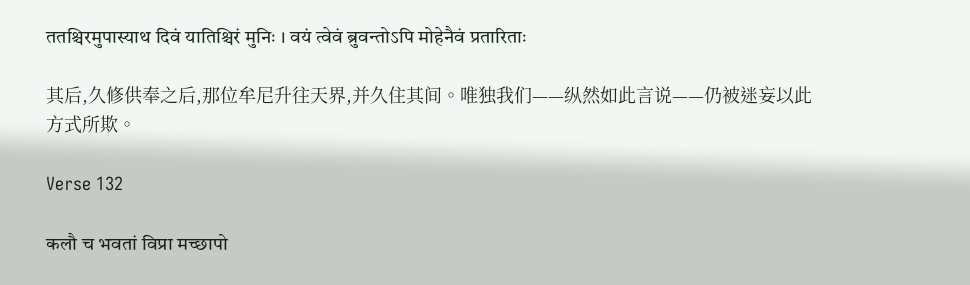ततश्चिरमुपास्याथ दिवं यातिश्चिरं मुनिः । वयं त्वेवं ब्रुवन्तोऽपि मोहेनैवं प्रतारिताः

其后,久修供奉之后,那位牟尼升往天界,并久住其间。唯独我们——纵然如此言说——仍被迷妄以此方式所欺。

Verse 132

कलौ च भवतां विप्रा मच्छापो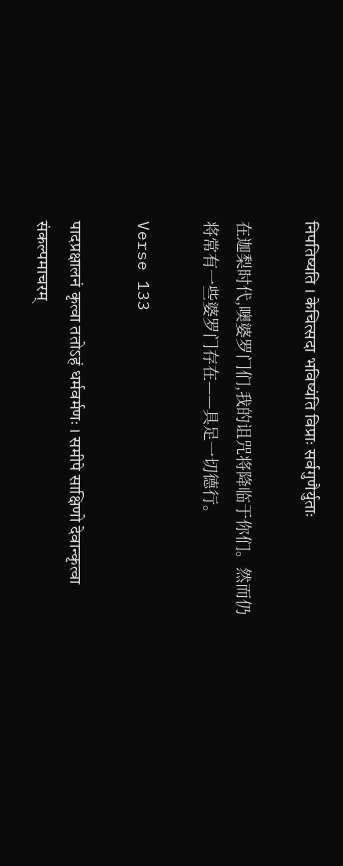निपतिष्यति । केचित्सदा भविष्यंति विप्राः सर्वगुणैर्युताः

在迦梨时代,噢婆罗门们,我的诅咒将降临于你们。然而仍将常有一些婆罗门存在——具足一切德行。

Verse 133

पादप्रक्षालनं कृत्वा ततोऽहं धर्मवर्मणः । समीपे साक्षिणो देवान्कृत्वा संकल्पमाचरम्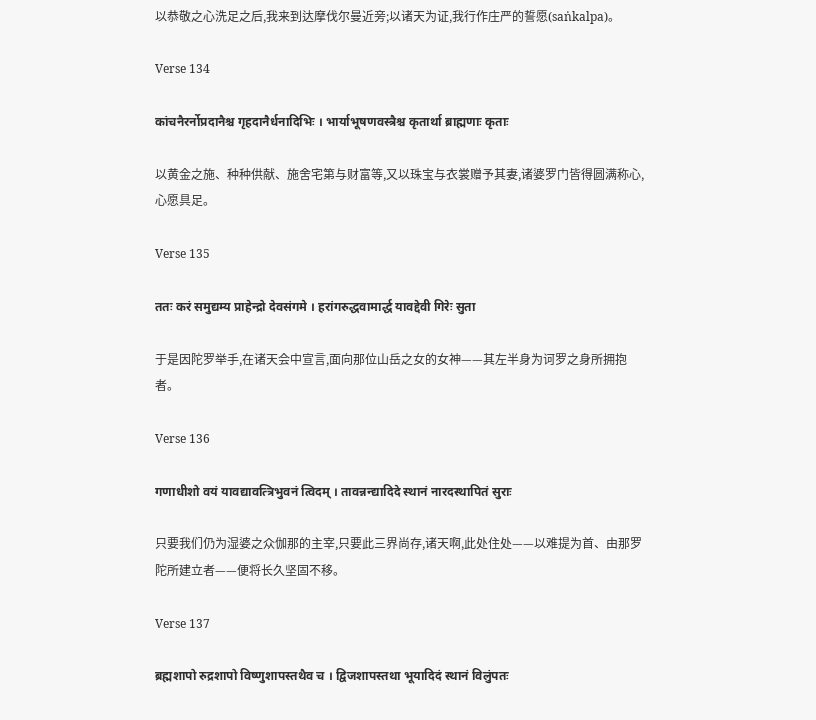以恭敬之心洗足之后,我来到达摩伐尔曼近旁;以诸天为证,我行作庄严的誓愿(saṅkalpa)。

Verse 134

कांचनैरर्नोप्रदानैश्च गृहदानैर्धनादिभिः । भार्याभूषणवस्त्रैश्च कृतार्था ब्राह्मणाः कृताः

以黄金之施、种种供献、施舍宅第与财富等,又以珠宝与衣裳赠予其妻,诸婆罗门皆得圆满称心,心愿具足。

Verse 135

ततः करं समुद्यम्य प्राहेन्द्रो देवसंगमे । हरांगरुद्धवामार्द्ध यावद्देवी गिरेः सुता

于是因陀罗举手,在诸天会中宣言,面向那位山岳之女的女神——其左半身为诃罗之身所拥抱者。

Verse 136

गणाधीशो वयं यावद्यावत्त्रिभुवनं त्विदम् । तावन्नन्द्यादिदे स्थानं नारदस्थापितं सुराः

只要我们仍为湿婆之众伽那的主宰,只要此三界尚存,诸天啊,此处住处——以难提为首、由那罗陀所建立者——便将长久坚固不移。

Verse 137

ब्रह्मशापो रुद्रशापो विष्णुशापस्तथैव च । द्विजशापस्तथा भूयादिदं स्थानं विलुंपतः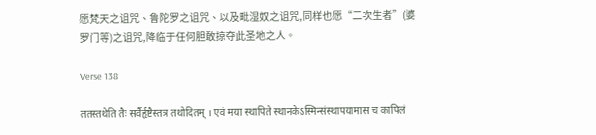愿梵天之诅咒、鲁陀罗之诅咒、以及毗湿奴之诅咒,同样也愿“二次生者”(婆罗门等)之诅咒,降临于任何胆敢掠夺此圣地之人。

Verse 138

ततस्तथेति तैः सर्वैर्हृष्टैस्तत्र तथोदितम् । एवं मया स्थापिते स्थानकेऽस्मिन्संस्थापयामास च कापिलं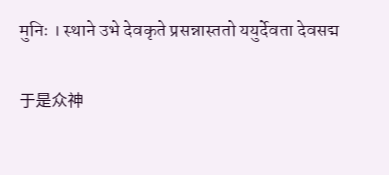मुनिः । स्थाने उभे देवकृते प्रसन्नास्ततो ययुर्देवता देवसद्म

于是众神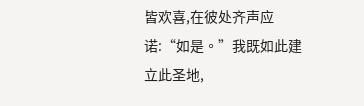皆欢喜,在彼处齐声应诺:“如是。”我既如此建立此圣地,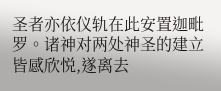圣者亦依仪轨在此安置迦毗罗。诸神对两处神圣的建立皆感欣悦,遂离去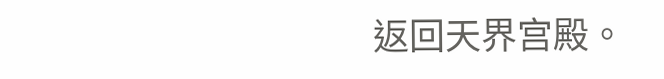返回天界宫殿。